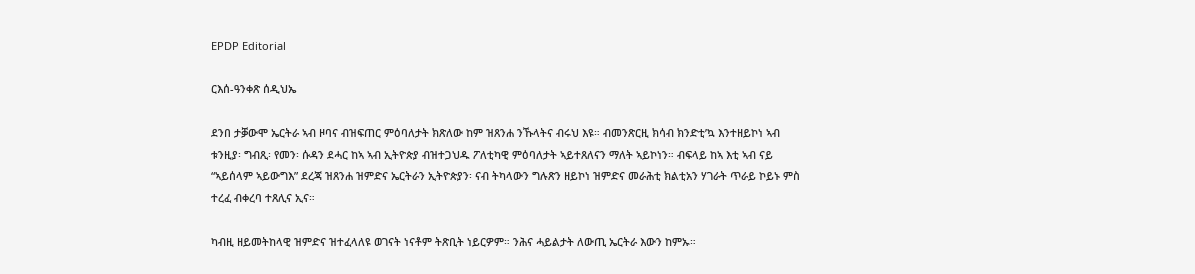EPDP Editorial

ርእሰ-ዓንቀጽ ሰዲህኤ

ደንበ ታቓውሞ ኤርትራ ኣብ ዞባና ብዝፍጠር ምዕባለታት ክጽለው ከም ዝጸንሐ ንኹላትና ብሩህ እዩ። ብመንጽርዚ ክሳብ ክንድቲ’ኳ እንተዘይኮነ ኣብ ቱንዚያ፡ ግብጺ፡ የመን፡ ሱዳን ደሓር ከኣ ኣብ ኢትዮጵያ ብዝተጋህዱ ፖለቲካዊ ምዕባለታት ኣይተጸለናን ማለት ኣይኮነን። ብፍላይ ከኣ እቲ ኣብ ናይ “ኣይሰላም ኣይውግእ” ደረጃ ዝጸንሐ ዝምድና ኤርትራን ኢትዮጵያን፡ ናብ ትካላውን ግሉጽን ዘይኮነ ዝምድና መራሕቲ ክልቲአን ሃገራት ጥራይ ኮይኑ ምስ ተረፈ ብቀረባ ተጸሊና ኢና።

ካብዚ ዘይመትከላዊ ዝምድና ዝተፈላለዩ ወገናት ነናቶም ትጽቢት ነይርዎም። ንሕና ሓይልታት ለውጢ ኤርትራ እውን ከምኡ።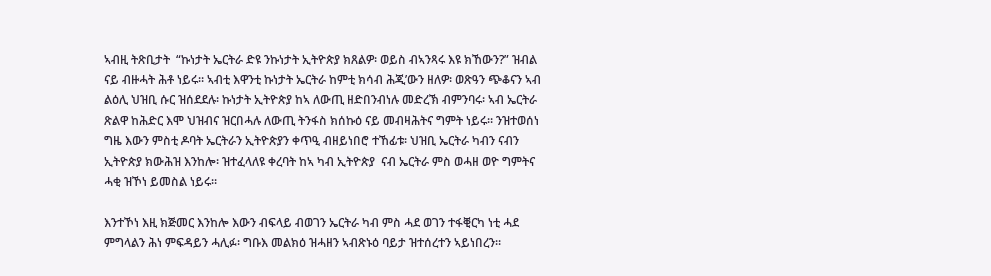ኣብዚ ትጽቢታት  “ኩነታት ኤርትራ ድዩ ንኩነታት ኢትዮጵያ ክጸልዎ፡ ወይስ ብኣንጻሩ እዩ ክኸውን?” ዝብል ናይ ብዙሓት ሕቶ ነይሩ። ኣብቲ እዋንቲ ኩነታት ኤርትራ ከምቲ ክሳብ ሕጂ’ውን ዘለዎ፡ ወጽዓን ጭቆናን ኣብ ልዕሊ ህዝቢ ሱር ዝሰደደሉ፡ ኩነታት ኢትዮጵያ ከኣ ለውጢ ዘድበንብነሉ መድረኽ ብምንባሩ፡ ኣብ ኤርትራ ጽልዋ ከሕድር እሞ ህዝብና ዝርበሓሉ ለውጢ ትንፋስ ክሰኩዕ ናይ መብዛሕትና ግምት ነይሩ። ንዝተወሰነ ግዜ እውን ምስቲ ዶባት ኤርትራን ኢትዮጵያን ቀጥዒ ብዘይነበሮ ተኸፊቱ፡ ህዝቢ ኤርትራ ካብን ናብን ኢትዮጵያ ክውሕዝ እንከሎ፡ ዝተፈላለዩ ቀረባት ከኣ ካብ ኢትዮጵያ  ናብ ኤርትራ ምስ ወሓዘ ወዮ ግምትና ሓቂ ዝኾነ ይመስል ነይሩ።

እንተኾነ እዚ ክጅመር እንከሎ እውን ብፍላይ ብወገን ኤርትራ ካብ ምስ ሓደ ወገን ተፋቒርካ ነቲ ሓደ ምግላልን ሕነ ምፍዳይን ሓሊፉ፡ ግቡእ መልክዕ ዝሓዘን ኣብጽኑዕ ባይታ ዝተሰረተን ኣይነበረን።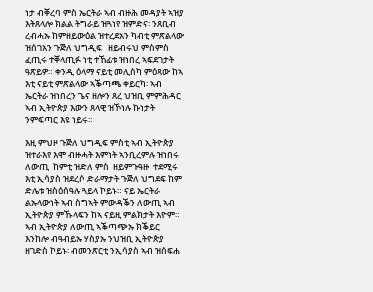ነታ ብቐረባ ምስ ኤርትራ ኣብ ብዙሕ መዳያት ኣዝያ እትጸላሎ ክልል ትግራይ ዝጓነየ ዝምድና፡ ንጸቢብ ረብሓኡ ከምዘይውዕል ዝተረደአን ካብቲ ምጽልላው ዝሰገአን ጉጅለ ህግዲፍ   ዘይብሩህ ምስምስ ፈጢሩ ተቐላጢፉ ነቲ ተኸፊቱ ዝነበረ ኣፍደገታት ዓጽይዎ። ቀንዲ ዕላማ ናይቲ መሊስካ ምዕጻው ከኣ እቲ ናይቲ ምጽልላው ኣቕጣጫ ቀይርካ፡ ኣብ ኤርትራ ዝነበረን ጌና ዘሎን ጸረ ህዝቢ ምምሕዳር ኣብ ኢትዮጵያ እውን ጸላዊ ዝኾነሉ ኩነታት ንምፍጣር እዩ ነይሩ።

እዚ ምህዞ ጉጅለ ህግዲፍ ምስቲ ኣብ ኢትዮጵያ ዝተራእየ እሞ ብዙሓት እምነት ኣንቢረምሉ ዝነበሩ ለውጢ  ከምቲ ዝድለ ምስ  ዘይምጉዓዙ  ተደሚሩ እቲ ኢሳያስ ዝደረሶ ድራማታት ጉጅለ ህግደፍ ከም ድሌቱ ዝስዕሰዓሉ ጓይላ ኮይኑ። ናይ ኤርትራ ልኡላውነት ኣብ ስግኣት ምውዳቕን ለውጢ ኣብ ኢትዮጵያ ምኹላፍን ከኣ ናይዚ ምልክታት እዮም። ኣብ ኢትዮጵያ ለውጢ ኣቕጣጭኡ ክቕይር እንከሎ ብዓብይኡ ሃስያኡ ንህዝቢ ኢትዮጵያ ዘገድስ ኮይኑ፡ ብመንጽርቲ ንኢሳያስ ኣብ ዝሰፍሐ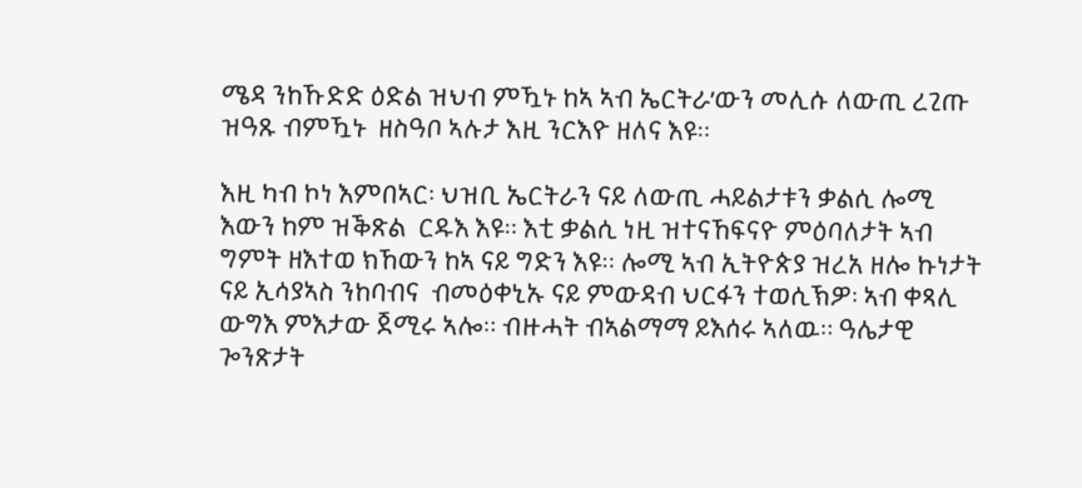ሜዳ ንከኹድድ ዕድል ዝህብ ምዃኑ ከኣ ኣብ ኤርትራ’ውን መሊሱ ለውጢ ረጊጡ ዝዓጹ ብምዃኑ  ዘስዓቦ ኣሉታ እዚ ንርእዮ ዘለና እዩ።

እዚ ካብ ኮነ እምበኣር፡ ህዝቢ ኤርትራን ናይ ለውጢ ሓይልታቱን ቃልሲ ሎሚ እውን ከም ዝቕጽል  ርዱእ እዩ። እቲ ቃልሲ ነዚ ዝተናኸፍናዮ ምዕባለታት ኣብ ግምት ዘእተወ ክኸውን ከኣ ናይ ግድን እዩ። ሎሚ ኣብ ኢትዮጵያ ዝረአ ዘሎ ኩነታት ናይ ኢሳያኣስ ንከባብና  ብመዕቀኒኡ ናይ ምውዳብ ህርፋን ተወሲኽዎ፡ ኣብ ቀጻሊ ውግእ ምእታው ጀሚሩ ኣሎ። ብዙሓት ብኣልማማ ይእሰሩ ኣለዉ። ዓሌታዊ ጐንጽታት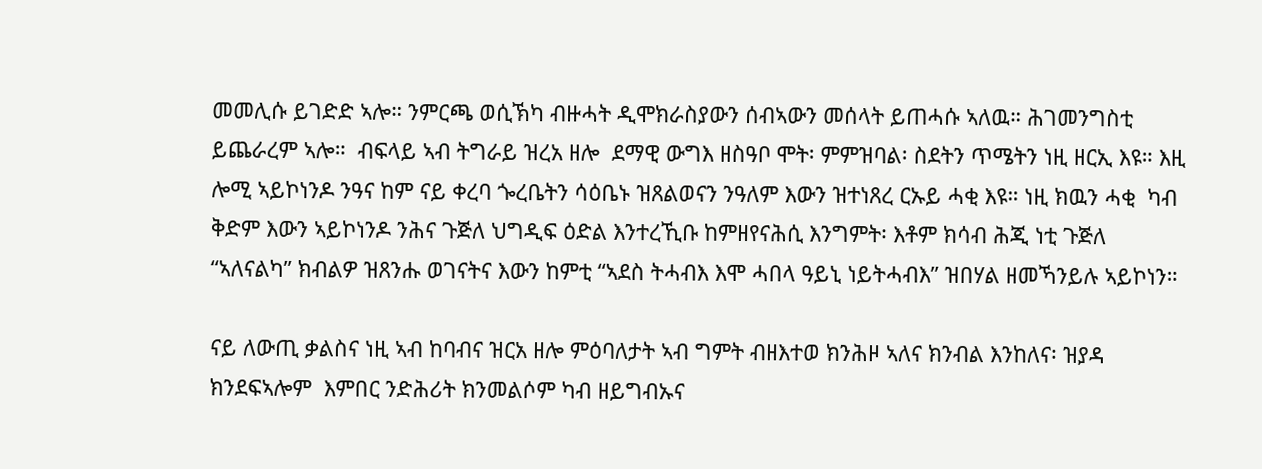መመሊሱ ይገድድ ኣሎ። ንምርጫ ወሲኽካ ብዙሓት ዲሞክራስያውን ሰብኣውን መሰላት ይጠሓሱ ኣለዉ። ሕገመንግስቲ ይጨራረም ኣሎ።  ብፍላይ ኣብ ትግራይ ዝረአ ዘሎ  ደማዊ ውግእ ዘስዓቦ ሞት፡ ምምዝባል፡ ስደትን ጥሜትን ነዚ ዘርኢ እዩ። እዚ ሎሚ ኣይኮነንዶ ንዓና ከም ናይ ቀረባ ጐረቤትን ሳዕቤኑ ዝጸልወናን ንዓለም እውን ዝተነጸረ ርኡይ ሓቂ እዩ። ነዚ ክዉን ሓቂ  ካብ ቅድም እውን ኣይኮነንዶ ንሕና ጉጅለ ህግዲፍ ዕድል እንተረኺቡ ከምዘየናሕሲ እንግምት፡ እቶም ክሳብ ሕጂ ነቲ ጉጅለ “ኣለናልካ” ክብልዎ ዝጸንሑ ወገናትና እውን ከምቲ “ኣደስ ትሓብእ እሞ ሓበላ ዓይኒ ነይትሓብእ” ዝበሃል ዘመኻንይሉ ኣይኮነን።

ናይ ለውጢ ቃልስና ነዚ ኣብ ከባብና ዝርአ ዘሎ ምዕባለታት ኣብ ግምት ብዘእተወ ክንሕዞ ኣለና ክንብል እንከለና፡ ዝያዳ ክንደፍኣሎም  እምበር ንድሕሪት ክንመልሶም ካብ ዘይግብኡና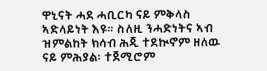ዋኒናት ሓደ ሓቢርካ ናይ ምቅላስ ኣድላይነት እዩ። ስለዚ ንሓድነትና ኣብ ዝምልከት ክሳብ ሕጂ ተደኲኖም ዘለዉ ናይ ምሕያል፡ ተጀሚሮም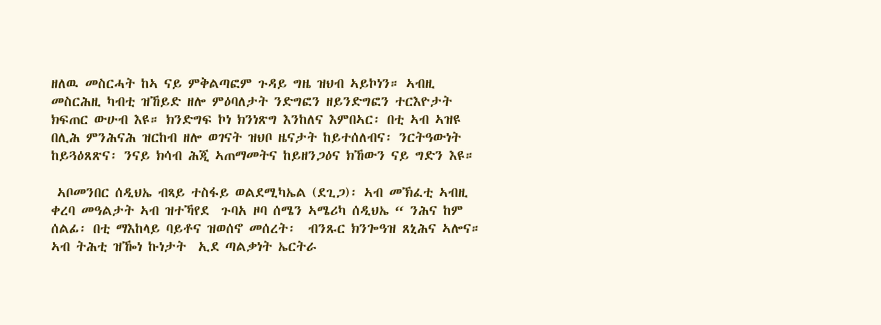ዘለዉ መስርሓት ከኣ ናይ ምቅልጣፎም ጉዳይ ግዜ ዝህብ ኣይኮነን። ኣብዚ መስርሕዚ ካብቲ ዝኸይድ ዘሎ ምዕባለታት ንድግፎን ዘይንድግፎን ተርእዮታት ክፍጠር ውሁብ እዩ። ክንድግፍ ኮነ ክንነጽግ እንከለና እምበኣር፡ በቲ ኣብ ኣዝዩ በሊሕ ምንሕናሕ ዝርከብ ዘሎ ወገናት ዝህቦ ዜናታት ከይተሰለብና፡ ንርትዓውነት ከይጓዕጸጽና፡ ንናይ ክሳብ ሕጂ ኣጠማመትና ከይዘንጋዕና ክኸውን ናይ ግድን እዩ።

 ኣቦመንበር ሰዲህኤ ብጻይ ተስፋይ ወልደሚካኤል (ደጊጋ)፡ ኣብ መኽፈቲ ኣብዚ ቀረባ መዓልታት ኣብ ዝተኻየደ  ጉባአ ዞባ ሰሜን ኣሜሪካ ሰዲህኤ “ ንሕና ከም ሰልፊ፡ በቲ ማእከላይ ባይቶና ዝወሰኖ መሰረት፡  ብንጹር ክንጐዓዝ ጸኒሕና ኣሎና። ኣብ ትሕቲ ዝዀነ ኩነታት  ኢደ ጣልቃነት ኤርትራ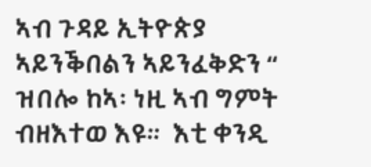ኣብ ጉዳይ ኢትዮጵያ ኣይንቕበልን ኣይንፈቅድን “ ዝበሎ ከኣ፡ ነዚ ኣብ ግምት ብዘእተወ እዩ።  እቲ ቀንዲ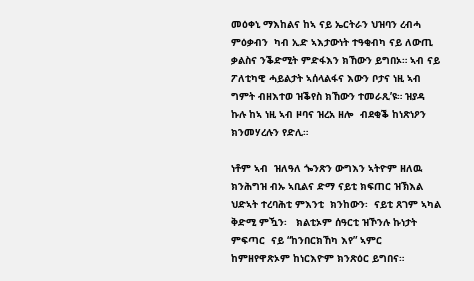መዕቀኒ ማእከልና ከኣ ናይ ኤርትራን ህዝባን ረብሓ ምዕቃብን  ካብ ኢድ ኣእታውነት ተዓቂብካ ናይ ለውጢ ቃልስና ንቕድሚት ምድፋእን ክኸውን ይግበኦ። ኣብ ናይ ፖለቲካዊ ሓይልታት ኣሰላልፋና እውን ቦታና ነዚ ኣብ ግምት ብዘእተወ ዝቕየስ ክኸውን ተመራጺ’ዩ። ዝያዳ ኩሉ ከኣ ነዚ ኣብ ዞባና ዝረአ ዘሎ  ብደቂቕ ከነጽነዖን ክንመሃረሉን የድሊ።

ነቶም ኣብ  ዝለዓለ ጐንጽን ውግእን ኣትዮም ዘለዉ ክንሕግዝ ብኡ ኣቢልና ድማ ናይቲ ክፍጠር ዝኽእል ህድኣት ተረባሕቲ ምእንቲ  ክንከውን፡  ናይቲ ጸገም ኣካል ቅድሚ ምዃን፡   ክልቲኦም ሰዓርቲ ዝኾንሉ ኩነታት ምፍጣር  ናይ “ከንበርክኸካ እየ” ኣምር ከምዘየዋጽኦም ከነርእዮም ክንጽዕር ይግበና።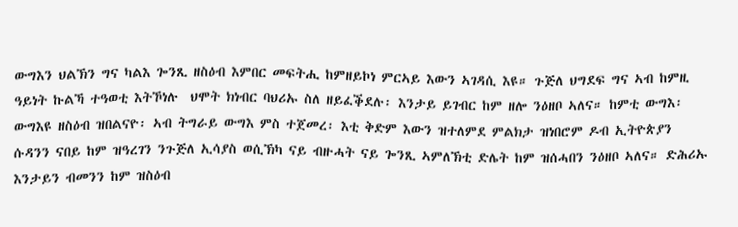ውግእን ህልኽን ግና ካልእ ጐንጺ ዘስዕብ እምበር መፍትሒ ከምዘይኮነ ምርኣይ እውን ኣገዳሲ እዩ። ጉጅለ ህግደፍ ግና ኣብ ከምዚ ዓይነት ኩልኻ ተዓወቲ እትኾነሉ  ህሞት ክነብር ባህሪኡ ስለ ዘይፈቕደሉ፡ እንታይ ይገብር ከም ዘሎ ንዕዘቦ ኣለና። ከምቲ ውግእ፡ ውግእዩ ዘስዕብ ዝበልናዮ፡ ኣብ ትግራይ ውግእ ምስ ተጀመረ፡ እቲ ቅድም እውን ዝተለምደ ምልክታ ዝነበሮም ዶብ ኢትዮጵያን ሱዳንን ናበይ ከም ዝዓረገን ንጉጅለ ኢሳያስ ወሲኽካ ናይ ብዙሓት ናይ ጐንጺ ኣምለኽቲ ድሌት ከም ዝሰሓበን ንዕዘቦ ኣለና። ድሕሪኡ እንታይን ብመንን ከም ዝስዕብ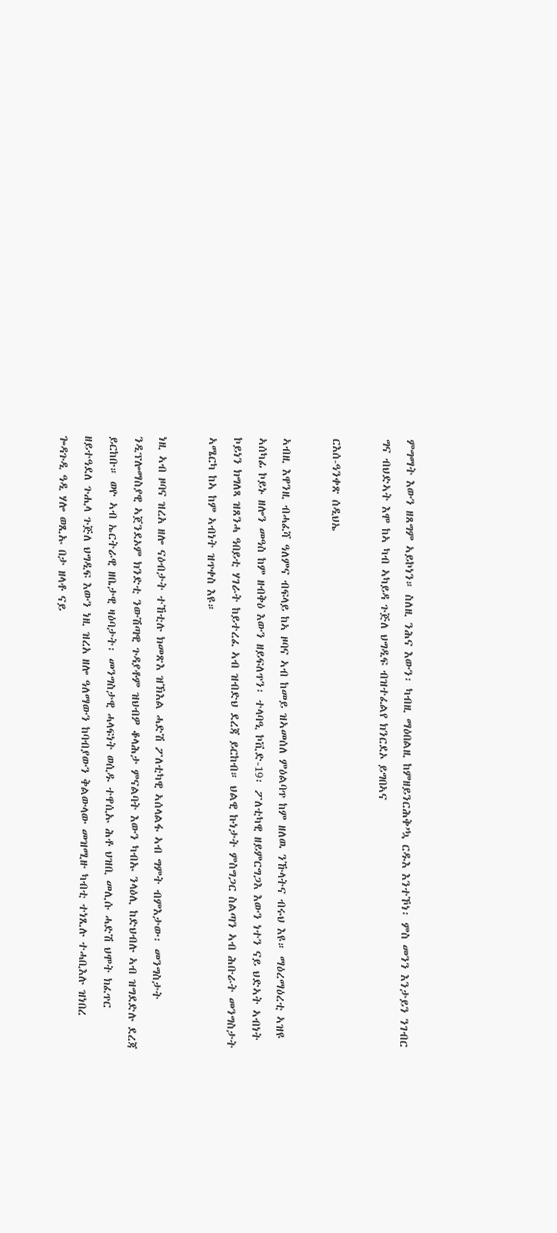ምግማት እውን ዘጸግም ኣይኮነን። ስለዚ ንሕና እውን፡ ካብዚ ማዕበልዚ ከምዘይንርሕቅ’ኳ ርዱእ እንተኾነ፡ ምስ መንን እንታይን ንገብር ግና ብህድኣት እሞ ከኣ ካብ ኣካይዳ ጉጅለ ህግዲፍ ብዝተፈልየ ክንርደኦ ይግበኣና

ርእሰ-ዓንቀጽ ሰዲህኤ

ኣብዚ እዋንዚ ብሓፈሻ ዓለምና ብፍላይ ከኣ ዞባና ኣብ ከመይ ዝኣመሰለ ምዕልባጥ ከም ዘለዉ ንኹላትና ብሩህ እዩ። ማዕረማዕረቲ ኣዝዩ ኣሰካፊ ኮይኑ ዘሎን መዓስ ከም ዘብቅዕ እውን ዘይፍለጥን፡ ተላባዒ ኮቪድ-19፡ ፖለቲካዊ ዘይምርግጋእ እውን ነተን ናይ ህድኣት ኣብነት ኮይነን ክግለጻ ዝጸንሓ ዓበይቲ ሃገራት ከይተረፈ ኣብ ዝብድህ ደረጃ ይርከብ። ህልዊ ኩነታት ምስግጋር ስልጣን ኣብ ሕቡራት መንግስታት ኣሜርካ ከኣ ከም ኣብነት ዝጥቀስ እዩ።

ነዚ ኣብ ዞባና ዝረአ ዘሎ ናዕብታት ተኸቲሉ ክመጽእ ዝኽእል ሓድሽ ፖለቲካዊ ኣሰላልፋ ኣብ ግምት ብምእታው፡ መንግስታት ንዲፕሎማስያዊ ኣጀንደኦም ክንድቲ ንውሽጣዊ ጉዳያቶም ዝህብዎ ቆላሕታ ምናልባት እውን ካብኡ ንላዕሊ ከድህብሉ ኣብ ዝግደድሉ ደረጃ ይርከቡ። ወዮ ኣብ ኤርትራዊ ዘቤታዊ ዛዕባታት፡ መንግስታዊ ሓላፍነት ወሲዱ ተዋሲኡ ሕቶ ህዝቢ መሊሱ ሓድሽ ህሞት ክፈጥር  ዘይተዓደለ ጉሒላ ጉጅለ ህግዲፍ እውን ነዚ ዝረአ ዘሎ ዓለማውን ከባብያውን ቅልውላው መዝሚዙ ካብቲ ተነጺሉ ተሓቢእሉ ዝነበረ ጐዳጉዲ ዓዲ ሃሎ ወጺኡ በታ ዘላቶ ናይ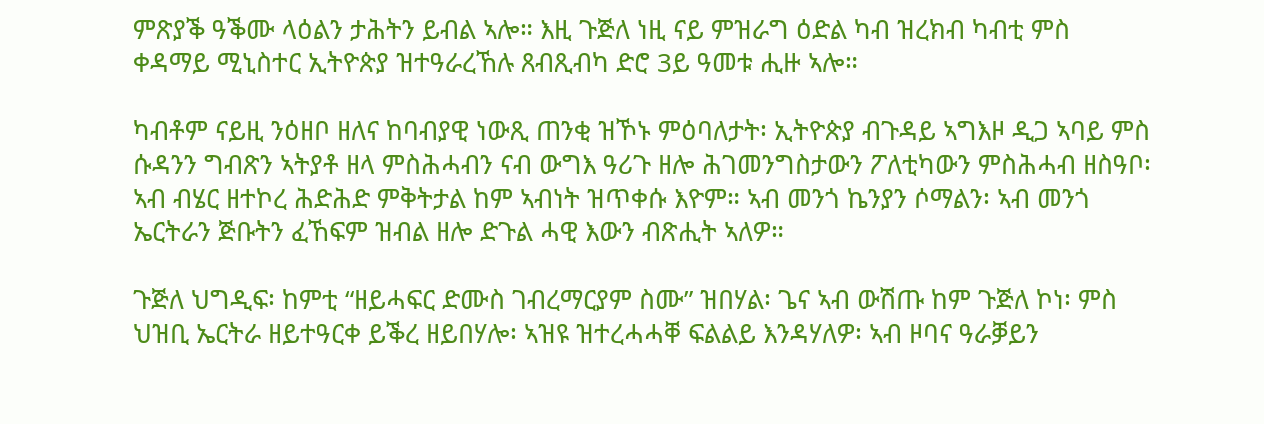ምጽያቕ ዓቕሙ ላዕልን ታሕትን ይብል ኣሎ። እዚ ጉጅለ ነዚ ናይ ምዝራግ ዕድል ካብ ዝረክብ ካብቲ ምስ ቀዳማይ ሚኒስተር ኢትዮጵያ ዝተዓራረኸሉ ጸብጺብካ ድሮ 3ይ ዓመቱ ሒዙ ኣሎ።

ካብቶም ናይዚ ንዕዘቦ ዘለና ከባብያዊ ነውጺ ጠንቂ ዝኾኑ ምዕባለታት፡ ኢትዮጵያ ብጉዳይ ኣግእዞ ዲጋ ኣባይ ምስ ሱዳንን ግብጽን ኣትያቶ ዘላ ምስሕሓብን ናብ ውግእ ዓሪጉ ዘሎ ሕገመንግስታውን ፖለቲካውን ምስሕሓብ ዘስዓቦ፡ ኣብ ብሄር ዘተኮረ ሕድሕድ ምቅትታል ከም ኣብነት ዝጥቀሱ እዮም። ኣብ መንጎ ኬንያን ሶማልን፡ ኣብ መንጎ ኤርትራን ጅቡትን ፈኸፍም ዝብል ዘሎ ድጉል ሓዊ እውን ብጽሒት ኣለዎ።

ጉጅለ ህግዲፍ፡ ከምቲ “ዘይሓፍር ድሙስ ገብረማርያም ስሙ” ዝበሃል፡ ጌና ኣብ ውሽጡ ከም ጉጅለ ኮነ፡ ምስ ህዝቢ ኤርትራ ዘይተዓርቀ ይቕረ ዘይበሃሎ፡ ኣዝዩ ዝተረሓሓቐ ፍልልይ እንዳሃለዎ፡ ኣብ ዞባና ዓራቓይን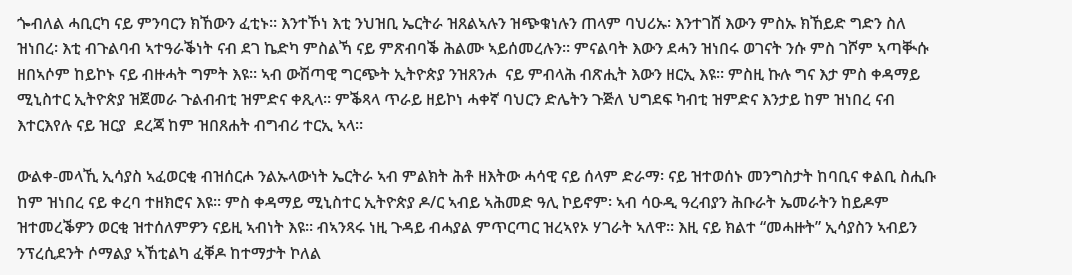ጐብለል ሓቢርካ ናይ ምንባርን ክኸውን ፈቲኑ። እንተኾነ እቲ ንህዝቢ ኤርትራ ዝጸልኣሉን ዝጭቁነሉን ጠላም ባህሪኡ፡ እንተገሸ እውን ምስኡ ክኸይድ ግድን ስለ ዝነበረ፡ እቲ ብጉልባብ ኣተዓራቕነት ናብ ደገ ኬድካ ምስልኻ ናይ ምጽብባቕ ሕልሙ ኣይሰመረሉን። ምናልባት እውን ደሓን ዝነበሩ ወገናት ንሱ ምስ ገሾም ኣጣቚሱ ዘበኣሶም ከይኮኑ ናይ ብዙሓት ግምት እዩ። ኣብ ውሽጣዊ ግርጭት ኢትዮጵያ ንዝጸንሖ  ናይ ምብላሕ ብጽሒት እውን ዘርኢ እዩ። ምስዚ ኩሉ ግና እታ ምስ ቀዳማይ ሚኒስተር ኢትዮጵያ ዝጀመራ ጉልብብቲ ዝምድና ቀጺላ። ምቕጻላ ጥራይ ዘይኮነ ሓቀኛ ባህርን ድሌትን ጉጅለ ህግደፍ ካብቲ ዝምድና እንታይ ከም ዝነበረ ናብ እተርእየሉ ናይ ዝርያ  ደረጃ ከም ዝበጸሐት ብግብሪ ተርኢ ኣላ።

ውልቀ-መላኺ ኢሳያስ ኣፈወርቂ ብዝሰርሖ ንልኡላውነት ኤርትራ ኣብ ምልክት ሕቶ ዘእትው ሓሳዊ ናይ ሰላም ድራማ፡ ናይ ዝተወሰኑ መንግስታት ከባቢና ቀልቢ ስሒቡ ከም ዝነበረ ናይ ቀረባ ተዘክሮና እዩ። ምስ ቀዳማይ ሚኒስተር ኢትዮጵያ ዶ/ር ኣብይ ኣሕመድ ዓሊ ኮይኖም፡ ኣብ ሳዑዲ ዓረብያን ሕቡራት ኤመራትን ከይዶም ዝተመረቕዎን ወርቂ ዝተሰለምዎን ናይዚ ኣብነት እዩ። ብኣንጻሩ ነዚ ጉዳይ ብሓያል ምጥርጣር ዝረኣየኦ ሃገራት ኣለዋ። እዚ ናይ ክልተ “መሓዙት” ኢሳያስን ኣብይን ንፕረሲደንት ሶማልያ ኣኸቲልካ ፈቐዶ ከተማታት ኮለል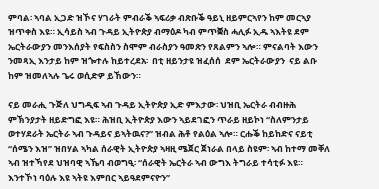ምባል፡ ኣባል ኢጋድ ዝኾና ሃገራት ምብራቕ ኣፍሪቃ ብጽቡቕ ዓይኒ ዘይምርኣየን ከም መርኣያ ዝጥቀስ እዩ። ኢሳይስ ኣብ ጉዳይ ኢትዮጵያ ብማዕዶ ካብ ምጥቛስ ሓሊፉ ኢዱ ኣእትዩ ደም ኤርትራውያን መንእሰያት የፍስስን ስሞም ብራስያን ዓመጽን የጸልምን ኣሎ። ምናልባት እውን ንመጻኢ እንታይ ከም ዝጐተሉ ከይተረደአ፡  በቲ ዘይንታዩ ዝፈሰሰ  ደም ኤርትራውያን  ናይ ልቡ ከም ዝመለኣሉ ጌሩ ወሲድዎ ይኸውን።

ናይ መራሒ ጉጅለ ህግዲፍ ኣብ ጉዳይ ኢትዮጵያ ኢድ ምእታው፡ ህዝቢ ኤርትራ ብብዙሕ ምኽንያታት ዘይድግፎ እዩ። ሕዝቢ ኢትዮጵያ እውን ኣይደገፎን ጥራይ ዘይኮነ “ስለምንታይ ወተሃደራት ኤርትራ ኣብ ጉዳይና ይኣትዉና?” ዝብል ሕቶ የልዕል ኣሎ። ርሑቕ ከይከድና ናይቲ “ሰሜን እዝ” ዝበሃል ኣካል ሰራዊት ኢትዮጵያ ኣዛዚ ሜጀር ጀነራል በላይ ስዩም፡ ኣብ ከተማ መቐለ ኣብ ዝተኻየደ ህዝባዊ ኣኼባ ብወግዒ፡ “ሰራዊት ኤርትራ ኣብ ውግእ ትግራይ ተሳቲፉ እዩ። እንተኾነ ባዕሉ እዩ ኣትዩ እምበር ኣይዓደምናዮን”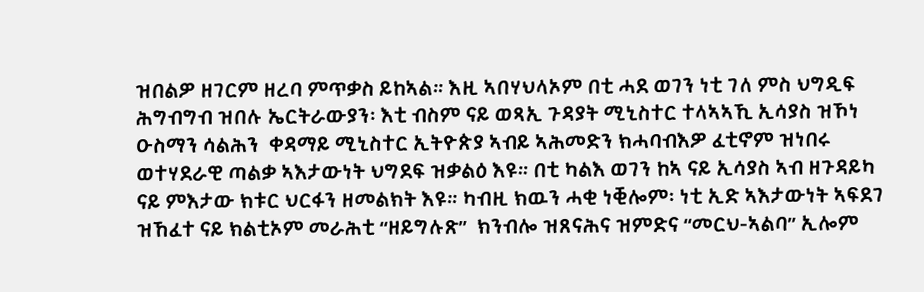ዝበልዎ ዘገርም ዘረባ ምጥቃስ ይከኣል። እዚ ኣበሃህላኦም በቲ ሓደ ወገን ነቲ ገለ ምስ ህግዲፍ ሕግብግብ ዝበሉ ኤርትራውያን፡ እቲ ብስም ናይ ወጻኢ ጉዳያት ሚኒስተር ተላኣኣኺ ኢሳያስ ዝኾነ ዑስማን ሳልሕን  ቀዳማይ ሚኒስተር ኢትዮጵያ ኣብይ ኣሕመድን ክሓባብእዎ ፈቲኖም ዝነበሩ ወተሃደራዊ ጣልቃ ኣእታውነት ህግደፍ ዝቃልዕ እዩ። በቲ ካልእ ወገን ከኣ ናይ ኢሳያስ ኣብ ዘጉዳይካ ናይ ምእታው ክቱር ህርፋን ዘመልክት እዩ። ካብዚ ክዉን ሓቂ ነቒሎም፡ ነቲ ኢድ ኣእታውነት ኣፍደገ ዝኸፈተ ናይ ክልቲኦም መራሕቲ “ዘይግሉጽ”  ክንብሎ ዝጸናሕና ዝምድና “መርህ-ኣልባ” ኢሎም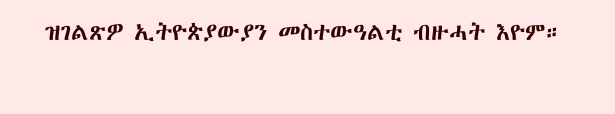ዝገልጽዎ ኢትዮጵያውያን መስተውዓልቲ ብዙሓት እዮም።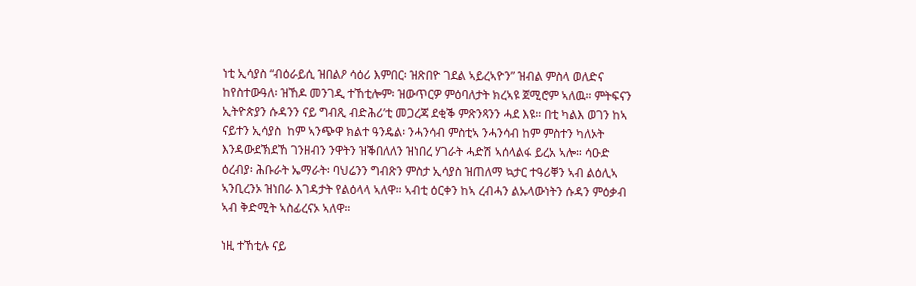ነቲ ኢሳያስ “ብዕራይሲ ዝበልዖ ሳዕሪ እምበር፡ ዝጽበዮ ገደል ኣይረኣዮን” ዝብል ምስላ ወለድና ከየስተውዓለ፡ ዝኸዶ መንገዲ ተኸቲሎም፡ ዝውጥርዎ ምዕባለታት ክረኣዩ ጀሚሮም ኣለዉ። ምትፍናን ኢትዮጵያን ሱዳንን ናይ ግብጺ ብድሕሪ’ቲ መጋረጃ ደቂቕ ምጽንጻንን ሓደ እዩ። በቲ ካልእ ወገን ከኣ ናይተን ኢሳያስ  ከም ኣንጭዋ ክልተ ዓንዴል፡ ንሓንሳብ ምስቲኣ ንሓንሳብ ከም ምስተን ካለኦት እንዳውደኽደኸ ገንዘብን ንዋትን ዝቕበለለን ዝነበረ ሃገራት ሓድሽ ኣሰላልፋ ይረአ ኣሎ። ሳዑድ ዕረብያ፡ ሕቡራት ኤማራት፡ ባህሬንን ግብጽን ምስታ ኢሳያስ ዝጠለማ ኳታር ተዓሪቐን ኣብ ልዕሊኣ ኣንቢረንኦ ዝነበራ እገዳታት የልዕላላ ኣለዋ። ኣብቲ ዕርቀን ከኣ ረብሓን ልኡላውነትን ሱዳን ምዕቃብ ኣብ ቅድሚት ኣስፊረናኦ ኣለዋ።

ነዚ ተኸቲሉ ናይ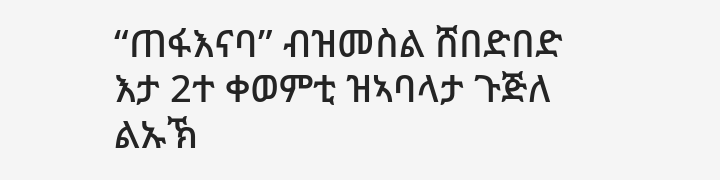“ጠፋእናባ” ብዝመስል ሸበድበድ እታ 2ተ ቀወምቲ ዝኣባላታ ጉጅለ ልኡኽ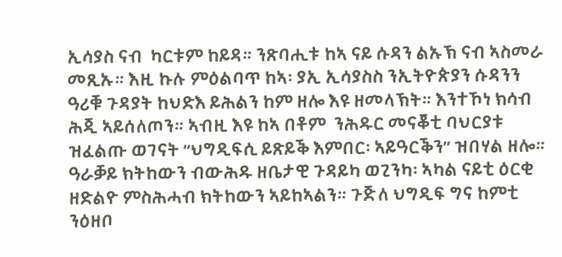ኢሳያስ ናብ  ካርቱም ከይዳ። ንጽባሒቱ ከኣ ናይ ሱዳን ልኡኽ ናብ ኣስመራ መጺኡ። እዚ ኩሉ ምዕልባጥ ከኣ፡ ያኢ ኢሳያስስ ንኢትዮጵያን ሱዳንን ዓሪቑ ጉዳያት ከህድእ ይሕልን ከም ዘሎ እዩ ዘመላኽት። እንተኾነ ክሳብ ሕጂ ኣይሰለጦን። ኣብዚ እዩ ከኣ በቶም  ንሕዱር መናቖቲ ባህርያቱ ዝፈልጡ ወገናት “ህግዲፍሲ ይጽይቕ እምበር፡ ኣይዓርቕን” ዝበሃል ዘሎ። ዓራቓይ ክትከውን ብውሕዱ ዘቤታዊ ጉዳይካ ወጊንካ፡ ኣካል ናይቲ ዕርቂ ዘድልዮ ምስሕሓብ ክትከውን ኣይከኣልን። ጉጅለ ህግዲፍ ግና ከምቲ ንዕዘቦ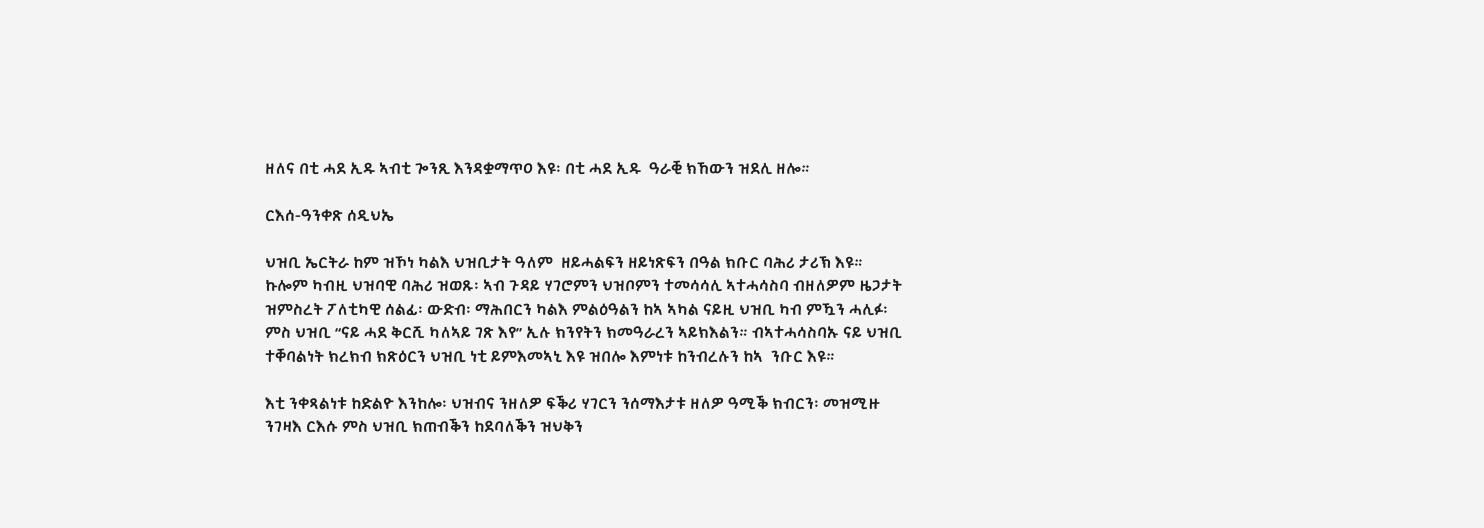ዘለና በቲ ሓደ ኢዱ ኣብቲ ጐንጺ እንዳቋማጥዐ እዩ፡ በቲ ሓደ ኢዱ  ዓራቒ ክኸውን ዝደሊ ዘሎ።

ርእሰ-ዓንቀጽ ሰዲህኤ

ህዝቢ ኤርትራ ከም ዝኾነ ካልእ ህዝቢታት ዓለም  ዘይሓልፍን ዘይነጽፍን በዓል ክቡር ባሕሪ ታሪኽ እዩ።  ኩሎም ካብዚ ህዝባዊ ባሕሪ ዝወጹ፡ ኣብ ጉዳይ ሃገሮምን ህዝቦምን ተመሳሳሊ ኣተሓሳስባ ብዘለዎም ዜጋታት ዝምስረት ፖለቲካዊ ሰልፊ፡ ውድብ፡ ማሕበርን ካልእ ምልዕዓልን ከኣ ኣካል ናይዚ ህዝቢ ካብ ምዃን ሓሊፉ፡ ምስ ህዝቢ “ናይ ሓደ ቅርሺ ካለኣይ ገጽ እየ” ኢሉ ክንየትን ክመዓራረን ኣይክእልን። ብኣተሓሳስባኡ ናይ ህዝቢ ተቐባልነት ክረክብ ክጽዕርን ህዝቢ ነቲ ይምእመኣኒ እዩ ዝበሎ እምነቱ ከንብረሉን ከኣ  ንቡር እዩ።

እቲ ንቀጻልነቱ ከድልዮ እንከሎ፡ ህዝብና ንዘለዎ ፍቕሪ ሃገርን ንሰማእታቱ ዘለዎ ዓሚቕ ክብርን፡ መዝሚዙ  ንገዛእ ርእሱ ምስ ህዝቢ ክጠብቕን ከደባለቕን ዝህቅን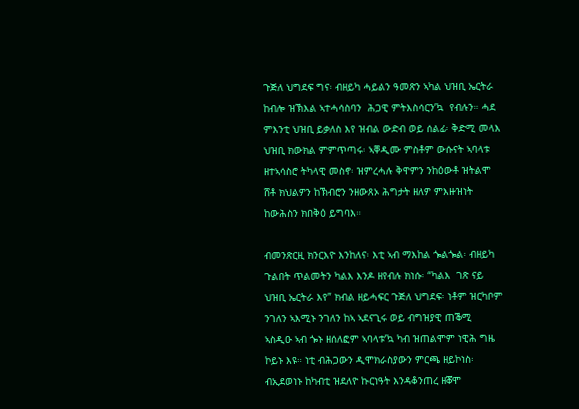ጉጅለ ህግደፍ ግና፡ ብዘይካ ሓይልን ዓመጽን ኣካል ህዝቢ ኤርትራ ከብሎ ዝኽእል ኣተሓሳስባን  ሕጋዊ ምትእስሳርን’ኳ  የብሉን። ሓደ  ምእንቲ ህዝቢ ይቃለስ እየ ዝብል ውድብ ወይ ሰልፊ፡ ቅድሚ መላእ ህዝቢ ክውክል ምምጥጣሩ፡ ኣቐዲሙ ምስቶም ውሱናት ኣባላቱ ዘተኣሳስሮ ትካላዊ መስኖ፡ ዝምረሓሉ ቅዋምን ንከዕውቶ ዝትልሞ ሸቶ ክህልዎን ከኽብሮን ንዘውጸኦ ሕግታት ዘለዎ ምእዙዝነት ከውሕስን ክበቅዕ ይግባእ።

ብመንጽርዚ ክንርእዮ እንከለና፡ እቲ ኣብ ማእከል ጐልጐል፡ ብዘይካ ጉልበት ጥልመትን ካልእ እንዶ ዘየብሉ ክነሱ፡ “ካልእ  ገጽ ናይ ህዝቢ ኤርትራ እየ” ክብል ዘይሓፍር ጉጅለ ህግደፍ፡ ነቶም ዝርካቦም ንገለን ኣእሚኑ ንገለን ከኣ ኣደናጊሩ ወይ ብግዝያዊ ጠቕሚ  ኣስዲዑ ኣብ ጐኑ ዘሰለፎም ኣባላቱ’ኳ ካብ ዝጠልሞም ነዊሕ ግዜ ኮይኑ እዩ። ነቲ ብሕጋውን ዲሞክራስያውን ምርጫ ዘይኮነስ፡ ብኢደወነኑ ከካብቲ ዝደለዮ ኩርነዓት እንዳቆንጠረ ዘቖሞ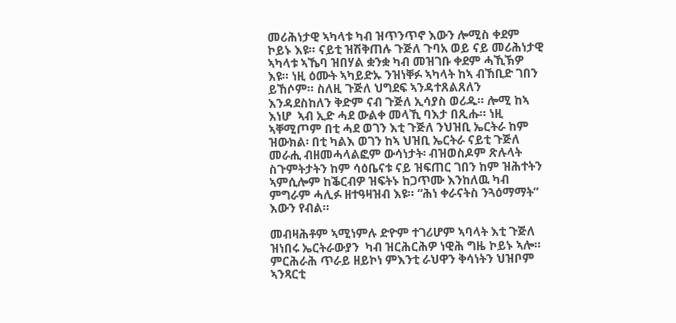መሪሕነታዊ ኣካላቱ ካብ ዝጥንጥኖ እውን ሎሚስ ቀደም ኮይኑ እዩ። ናይቲ ዝሽቅጠሉ ጉጅለ ጉባአ ወይ ናይ መሪሕነታዊ ኣካላቱ ኣኼባ ዝበሃል ቋንቋ ካብ መዝገቡ ቀደም ሓኺኽዎ እዩ። ነዚ ዕሙት ኣካይድኡ ንዝነቐፉ ኣካላት ከኣ ብኸቢድ ገበን ይኸሶም። ስለዚ ጉጅለ ህግደፍ ኣንዳተጸልጸለን እንዳደስከለን ቅድም ናብ ጉጅለ ኢሳያስ ወሪዱ። ሎሚ ከኣ እነሆ  ኣብ ኢድ ሓደ ውልቀ መላኺ ባእታ በጺሑ። ነዚ ኣቐሚጦም በቲ ሓደ ወገን እቲ ጉጅለ ንህዝቢ ኤርትራ ከም ዝውክል፡ በቲ ካልእ ወገን ከኣ ህዝቢ ኤርትራ ናይቲ ጉጅለ መራሒ ብዘመሓላልፎም ውሳነታት፡ ብዝወስዶም ጽሉላት ስጉምትታትን ከም ሳዕቤናቱ ናይ ዝፍጠር ገበን ከም ዝሕተትን ኣምሲሎም ከቕርብዎ ዝፍትኑ ከጋጥሙ እንከለዉ ካብ ምግራም ሓሊፉ ዘተዓዛዝብ እዩ። “ሕነ ቀራናትስ ንጓዕማማት” እውን የብል።

መብዛሕቶም ኣሚነምሉ ድዮም ተገሪሆም ኣባላት እቲ ጉጅለ ዝነበሩ ኤርትራውያን  ካብ ዝርሕርሕዎ ነዊሕ ግዜ ኮይኑ ኣሎ።  ምርሕራሕ ጥራይ ዘይኮነ ምእንቲ ራህዋን ቅሳነትን ህዝቦም ኣንጻርቲ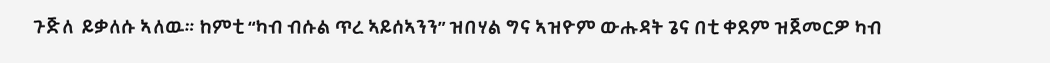ጉጅለ  ይቃለሱ ኣለዉ። ከምቲ “ካብ ብሱል ጥረ ኣይሰኣንን” ዝበሃል ግና ኣዝዮም ውሑዳት ጌና በቲ ቀደም ዝጀመርዎ ካብ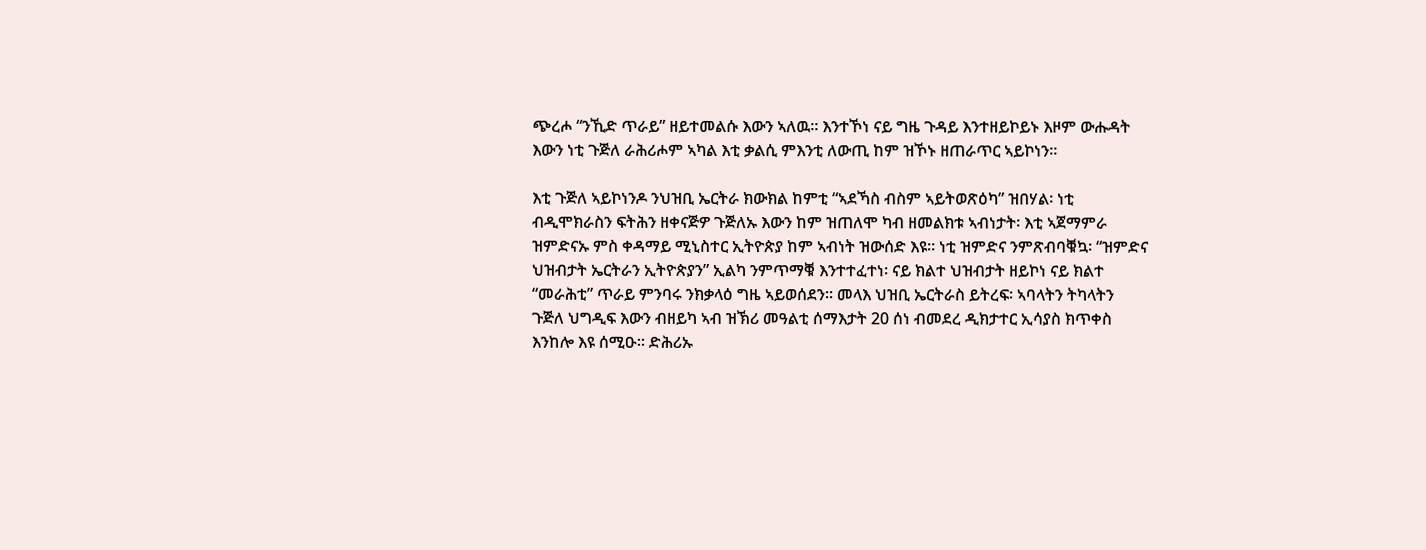ጭረሖ “ንኺድ ጥራይ” ዘይተመልሱ እውን ኣለዉ። እንተኾነ ናይ ግዜ ጉዳይ እንተዘይኮይኑ እዞም ውሑዳት እውን ነቲ ጉጅለ ራሕሪሖም ኣካል እቲ ቃልሲ ምእንቲ ለውጢ ከም ዝኾኑ ዘጠራጥር ኣይኮነን።

እቲ ጉጅለ ኣይኮነንዶ ንህዝቢ ኤርትራ ክውክል ከምቲ “ኣደኻስ ብስም ኣይትወጽዕካ” ዝበሃል፡ ነቲ ብዲሞክራስን ፍትሕን ዘቀናጅዎ ጉጅለኡ እውን ከም ዝጠለሞ ካብ ዘመልክቱ ኣብነታት፡ እቲ ኣጀማምራ ዝምድናኡ ምስ ቀዳማይ ሚኒስተር ኢትዮጵያ ከም ኣብነት ዝውሰድ እዩ። ነቲ ዝምድና ንምጽብባቑኳ፡ “ዝምድና ህዝብታት ኤርትራን ኢትዮጵያን” ኢልካ ንምጥማቑ እንተተፈተነ፡ ናይ ክልተ ህዝብታት ዘይኮነ ናይ ክልተ “መራሕቲ” ጥራይ ምንባሩ ንክቃላዕ ግዜ ኣይወሰደን። መላእ ህዝቢ ኤርትራስ ይትረፍ፡ ኣባላትን ትካላትን ጉጅለ ህግዲፍ እውን ብዘይካ ኣብ ዝኽሪ መዓልቲ ሰማእታት 20 ሰነ ብመደረ ዲክታተር ኢሳያስ ክጥቀስ እንከሎ እዩ ሰሚዑ። ድሕሪኡ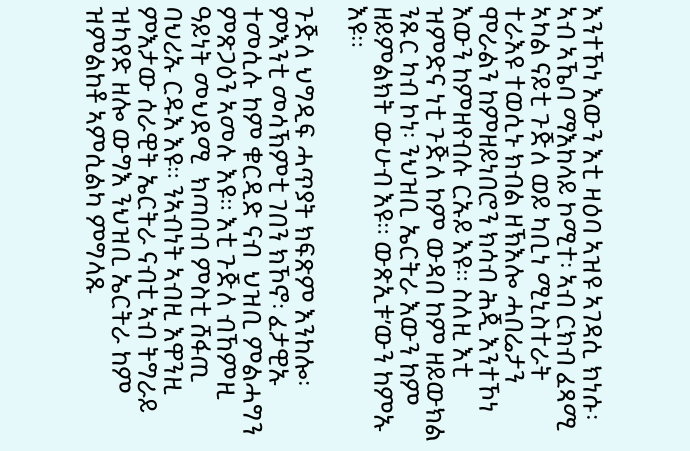እንተኾነ እውን እቲ ዛዕባ ኣዝዩ ኣገዳሲ ክነሱ፡ ኣብ ኣኼባ ማእከላይ ኮሚተ፡ ኣብ ርክብ ፈጻሚ ኣካል ናይቲ ጉጅለ ወይ ካቢነ ሚኒስተራት ተራእዩ ተወሲኑ ክብል ዘኽእሎ ሓበሬታን ሞራልን ከምዘይነበሮን ክሳብ ሕጂ እንተኾነ እውን ከምዘየብሉ ርኡይ እዩ። ስለዚ እቲ ዝምድና ነቲ ጉጅለ ከም ውዳበ ከም ዘይውክል ንጹር ካብ ኮነ፡ ንህዝቢ ኤርትራ እውን ከም ዘይምልክት ውሁብ እዩ። ውጽኢቱ’ውን ከምኡ እዩ።

ጉጅለ ህግዲፍ ሓጥያት ክፍጽም እንከሎ፡ ምእንቲ መሳኽምቲ ገበን ክኾኖ፡ ፈታዊኡ ተመሲሉ ከም ቁርዲድ ናብ  ህዝቢ ምልሓግን  ምጽጋዕን ኣመሉ እዩ። እቲ ጉጅለ ብኸምዚ ዓይነት መህደሚ  ክጣበብ ምስቲ ሸፋጢ ባህሪኡ ርዱእ እዩ። ንኣብነት ኣብዚ እዋንዚ ምእታው ሰራዊት ኤርትራ ናብቲ ኣብ ትግራይ ዝካየድ ዘሎ ውግእ ንህዝቢ ኤርትራ ከም ዝምልከቶ ኣምሲልካ ምግላጹ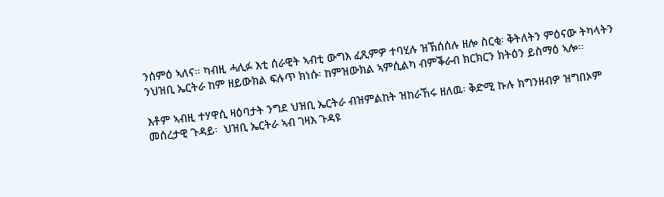ንሰምዕ ኣለና። ካብዚ ሓሊፉ እቲ ሰራዊት ኣብቲ ውግእ ፈጺምዎ ተባሂሉ ዝኽሰሰሉ ዘሎ ስርቂ፡ ቅትለትን ምዕናው ትካላትን ንህዝቢ ኤርትራ ከም ዘይውክል ፍሉጥ ክነሱ፡ ከምዝውክል ኣምሲልካ ብምቕራብ ክርክርን ክትዕን ይስማዕ ኣሎ።

እቶም ኣብዚ ተሃዋሲ ዛዕባታት ንግደ ህዝቢ ኤርትራ ብዝምልከት ዝከራኸሩ ዘለዉ፡ ቅድሚ ኩሉ ክግንዘብዎ ዝግበኦም መሰረታዊ ጉዳይ፡  ህዝቢ ኤርትራ ኣብ ገዛእ ጉዳዩ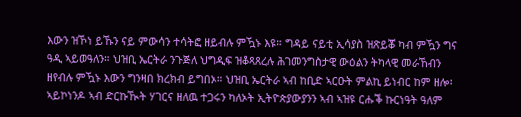እውን ዝኾነ ይኹን ናይ ምውሳን ተሳትፎ ዘይብሉ ምዃኑ እዩ። ግዳይ ናይቲ ኢሳያስ ዝጽይቖ ካብ ምዃን ግና ዓዲ ኣይወዓለን። ህዝቢ ኤርትራ ንጉጅለ ህግዲፍ ዝቆጻጸረሉ ሕገመንግስታዊ ውዕልን ትካላዊ መራኸብን ዘየብሉ ምዃኑ እውን ግንዛበ ክረክብ ይግበኦ። ህዝቢ ኤርትራ ኣብ ከቢድ ኣርዑት ምልኪ ይነብር ከም ዘሎ፡ ኣይኮነንዶ ኣብ ድርኩዂት ሃገርና ዘለዉ ተጋሩን ካለኦት ኢትዮጵያውያንን ኣብ ኣዝዩ ርሑቕ ኩርነዓት ዓለም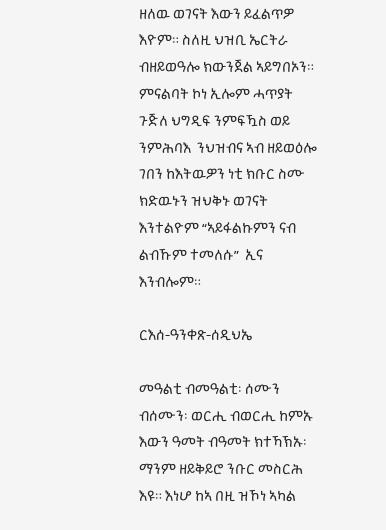ዘለዉ ወገናት እውን ይፈልጥዎ እዮም። ስለዚ ህዝቢ ኤርትራ ብዘይወዓሎ ክውንጀል ኣይግበኦን። ምናልባት ኮነ ኢሎም ሓጥያት ጉጅለ ህግዲፍ ንምፍዃስ ወይ ንምሕባእ  ንህዝብና ኣብ ዘይወዕሎ ገበን ከእትዉዎን ነቲ ክቡር ስሙ ክድዉኑን ዝህቅኑ ወገናት እንተልዮም “ኣይፋልኩምን ናብ ልብኹም ተመለሱ”  ኢና እንብሎም።

ርእሰ-ዓንቀጽ-ሰዲህኤ

መዓልቲ ብመዓልቲ፡ ሰሙን ብሰሙን፡ ወርሒ ብወርሒ ከምኡ እውን ዓመት ብዓመት ክተኻኽኡ፡ ማንም ዘይቅይሮ ንቡር መስርሕ እዩ። እነሆ ከኣ በዚ ዝኾነ ኣካል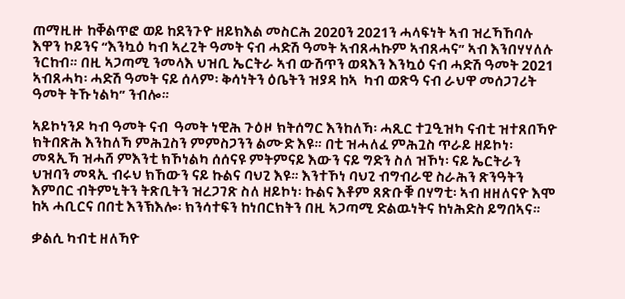ጠማዚዙ ከቐልጥፎ ወይ ከደንጉዮ ዘይክእል መስርሕ 2020ን 2021ን ሓላፍነት ኣብ ዝረኻኸባሉ እዋን ኮይንና “እንኳዕ ካብ ኣረጊት ዓመት ናብ ሓድሽ ዓመት ኣብጸሓኩም ኣብጸሓና” ኣብ እንበሃሃለሉ ንርከብ። በዚ ኣጋጣሚ ንመላእ ህዝቢ ኤርትራ ኣብ ውሽጥን ወጻእን እንኳዕ ናብ ሓድሽ ዓመት 2021 ኣብጸሓካ፡ ሓድሽ ዓመት ናይ ሰላም፡ ቅሳነትን ዕቤትን ዝያዳ ከኣ  ካብ ወጽዓ ናብ ራህዋ መሰጋገሪት ዓመት ትኹነልካ” ንብሎ።

ኣይኮነንዶ ካብ ዓመት ናብ  ዓመት ነዊሕ ጉዕዞ ክትሰግር እንከለኻ፡ ሓጺር ተጓዒዝካ ናብቲ ዝተጸበኻዮ ክትበጽሕ እንከለኻ ምሕጓስን ምምስጋንን ልሙድ እዩ። በቲ ዝሓለፈ ምሕጓስ ጥራይ ዘይኮነ፡ መጻኢኻ ዝሓሸ ምእንቲ ክኾነልካ ሰሰናዩ ምትምናይ እውን ናይ ግድን ስለ ዝኾነ፡ ናይ ኤርትራን ህዝባን መጻኢ ብሩህ ክኸውን ናይ ኩልና ባህጊ እዩ። እንተኾነ ባህጊ ብግብራዊ ስራሕን ጽንዓትን እምበር ብትምኒትን ትጽቢትን ዝረጋገጽ ስለ ዘይኮነ፡ ኩልና እቶም ጸጽቡቑ በሃግቲ፡ ኣብ ዘዘለናዮ እሞ ከኣ ሓቢርና በበቲ እንኽእሎ፡ ክንሳተፍን ከነበርክትን በዚ ኣጋጣሚ ድልዉነትና ከነሕድስ ይግበኣና።

ቃልሲ ካብቲ ዘለኻዮ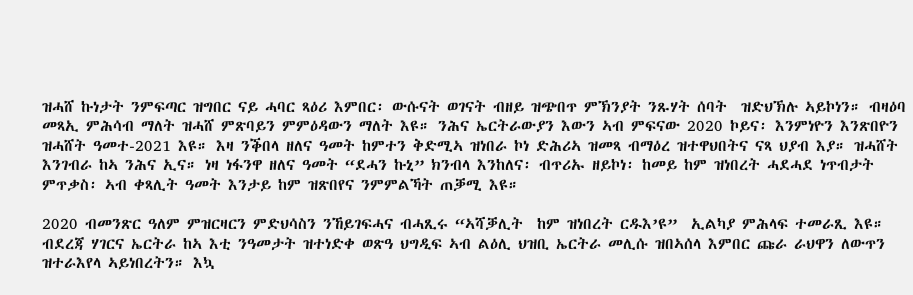ዝሓሸ ኩነታት ንምፍጣር ዝግበር ናይ ሓባር ጻዕሪ እምበር፡ ውሱናት ወገናት ብዘይ ዝጭበጥ ምኽንያት ንጹሃት ሰባት  ዝድህኽሉ ኣይኮነን። ብዛዕባ መጻኢ ምሕሳብ ማለት ዝሓሸ ምጽባይን ምምዕዳውን ማለት እዩ። ንሕና ኤርትራውያን እውን ኣብ ምፍናው 2020 ኮይና፡ እንምነዮን እንጽበዮን ዝሓሸት ዓመተ-2021 እዩ። እዛ ንቕበላ ዘለና ዓመት ከምተን ቅድሚኣ ዝነበራ ኮነ ድሕሪኣ ዝመጻ ብማዕረ ዝተዋህበትና ናጻ ህያብ እያ። ዝሓሸት እንገብራ ከኣ ንሕና ኢና። ነዛ ነፋንዋ ዘለና ዓመት “ደሓን ኩኒ” ክንብላ እንከለና፡ ብጥሪኡ ዘይኮነ፡ ከመይ ከም ዝነበረት ሓደሓደ ነጥብታት ምጥቃስ፡ ኣብ ቀጻሊት ዓመት እንታይ ከም ዝጽበየና ንምምልኻት ጠቓሚ እዩ።

2020 ብመንጽር ዓለም ምዝርዛርን ምድህሳስን ንኸይገፍሓና ብሓጺሩ “ኣሻቓሊት  ከም ዝነበረት ርዱእ’ዩ”  ኢልካያ ምሕላፍ ተመራጺ እዩ። ብደረጃ ሃገርና ኤርትራ ከኣ እቲ ንዓመታት ዝተነድቀ ወጽዓ ህግዲፍ ኣብ ልዕሊ ህዝቢ ኤርትራ መሊሱ ዝበኣሰላ እምበር ጩራ ራህዋን ለውጥን ዝተራእየላ ኣይነበረትን። እኳ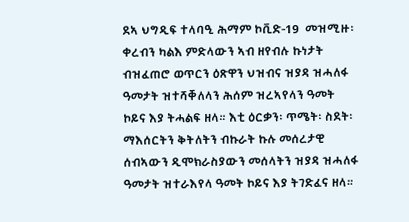ደኣ ህግዲፍ ተላባዒ ሕማም ኮቪድ-19  መዝሚዙ፡ ቀረብን ካልእ ምድላውን ኣብ ዘየብሉ ኩነታት ብዝፈጠሮ ወጥርን ዕጽዋን ህዝብና ዝያዳ ዝሓለፋ ዓመታት ዝተሻቐለላን ሕሰም ዝረኣየላን ዓመት ኮይና እያ ትሓልፍ ዘላ። እቲ ዕርቃን፡ ጥሜት፡ ስደት፡ ማእሰርትን ቅትለትን ብኩራት ኩሉ መሰረታዊ  ሰብኣውን ዲሞክራስያውን መሰላትን ዝያዳ ዝሓለፋ ዓመታት ዝተራእየላ ዓመት ኮይና እያ ትገድፈና ዘላ።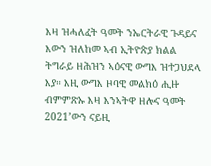እዛ ዝሓለፈት ዓመት ንኤርትራዊ ጉዳይና እውን ዝለከመ ኣብ ኢትዮጵያ ክልል ትግራይ ዘሕዝን ኣዕናዊ ውግእ ዝተጋህደላ እያ። እዚ ውግእ ዞባዊ መልክዕ ሒዙ ብምምጽኡ እዛ እንኣትዋ ዘሎና ዓመት 2021’ውን ናይዚ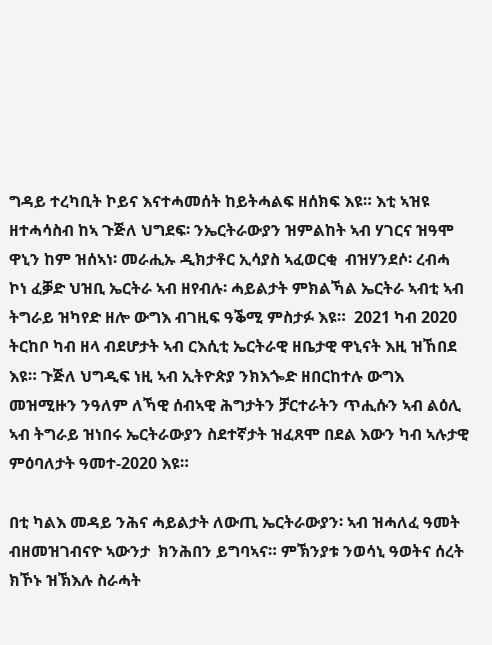ግዳይ ተረካቢት ኮይና እናተሓመሰት ከይትሓልፍ ዘሰክፍ እዩ። እቲ ኣዝዩ ዘተሓሳስብ ከኣ ጉጅለ ህግደፍ፡ ንኤርትራውያን ዝምልከት ኣብ ሃገርና ዝዓሞ ዋኒን ከም ዝሰኣነ፡ መራሒኡ ዲክታቶር ኢሳያስ ኣፈወርቂ  ብዝሃንደሶ፡ ረብሓ ኮነ ፈቓድ ህዝቢ ኤርትራ ኣብ ዘየብሉ፡ ሓይልታት ምክልኻል ኤርትራ ኣብቲ ኣብ ትግራይ ዝካየድ ዘሎ ውግእ ብገዚፍ ዓቕሚ ምስታፉ እዩ።  2021 ካብ 2020 ትርከቦ ካብ ዘላ ብደሆታት ኣብ ርእሲቲ ኤርትራዊ ዘቤታዊ ዋኒናት እዚ ዝኸበደ እዩ። ጉጅለ ህግዲፍ ነዚ ኣብ ኢትዮጵያ ንክእጐድ ዘበርከተሉ ውግእ መዝሚዙን ንዓለም ለኻዊ ሰብኣዊ ሕግታትን ቻርተራትን ጥሒሱን ኣብ ልዕሊ ኣብ ትግራይ ዝነበሩ ኤርትራውያን ስደተኛታት ዝፈጸሞ በደል እውን ካብ ኣሉታዊ ምዕባለታት ዓመተ-2020 እዩ።

በቲ ካልእ መዳይ ንሕና ሓይልታት ለውጢ ኤርትራውያን፡ ኣብ ዝሓለፈ ዓመት ብዘመዝገብናዮ ኣውንታ  ክንሕበን ይግባኣና። ምኽንያቱ ንወሳኒ ዓወትና ሰረት ክኾኑ ዝኽእሉ ስራሓት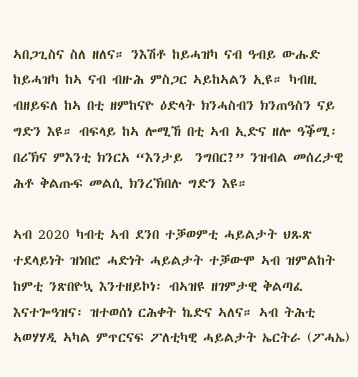ኣበጋጊስና ስለ ዘለና። ንእሽቶ ከይሓዝካ ናብ ዓብይ ውሑድ ከይሓዝካ ከኣ ናብ ብዙሕ ምስጋር ኣይከኣልን ኢዩ። ካብዚ ብዘይፍለ ከኣ በቲ ዘምከናዮ ዕድላት ክንሓስብን ክንጠዓስን ናይ ግድን እዩ። ብፍላይ ከኣ ሎሚኸ በቲ ኣብ ኢድና ዘሎ ዓቕሚ፡ በሪኽና ምእንቲ ክንርአ “እንታይ  ንግበር?” ንዝብል መሰረታዊ  ሕቶ ቅልጡፍ መልሲ ክንረኽበሉ ግድን እዩ።

ኣብ 2020 ካብቲ ኣብ ደንበ ተቓወምቲ ሓይልታት ህጹጽ ተደላይነት ዝነበሮ ሓድነት ሓይልታት ተቓውሞ ኣብ ዝምልከት ከምቲ ንጽበዮኳ እንተዘይኮነ፡ ብኣዝዩ ዘገምታዊ ቅልጣፈ እናተጐዓዝና፡ ዝተወሰነ ርሕቀት ኬድና ኣለና። ኣብ ትሕቲ ኣወሃሃዲ ኣካል ምጥርናፍ ፖለቲካዊ ሓይልታት ኤርትራ (ፖሓኤ)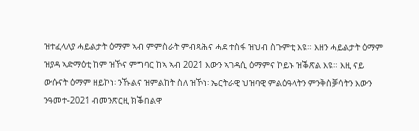ዝተፈላለያ ሓይልታት ዕማም ኣብ ምምስራት ምብጻሕና ሓደ ተስፋ ዝህብ ስጉምቲ እዩ። እዘን ሓይልታት ዕማም ዝያዳ ኣድማዕቲ ከም ዝኾና ምግባር ከኣ ኣብ 2021 እውን ኣገዳሲ ዕማምና ኮይኑ ዝቕጽል እዩ። እዚ ናይ ውሱናት ዕማም ዘይኮነ፡ ንኹልና ዝምልከት ስለ ዝኾነ፡ ኤርትራዊ ህዝባዊ ምልዕዓላትን ምንቅስቓሳትን እውን ንዓመተ-2021 ብመንጽርዚ ክቕበልዋ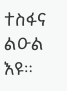ተስፋና ልዑል እዩ።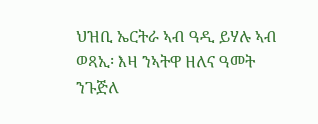ህዝቢ ኤርትራ ኣብ ዓዲ ይሃሉ ኣብ ወጻኢ፡ እዛ ንኣትዋ ዘለና ዓመት  ንጉጅለ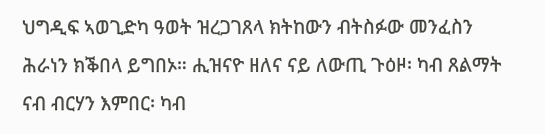ህግዲፍ ኣወጊድካ ዓወት ዝረጋገጸላ ክትከውን ብትስፉው መንፈስን ሕራነን ክቕበላ ይግበኦ። ሒዝናዮ ዘለና ናይ ለውጢ ጉዕዞ፡ ካብ ጸልማት ናብ ብርሃን እምበር፡ ካብ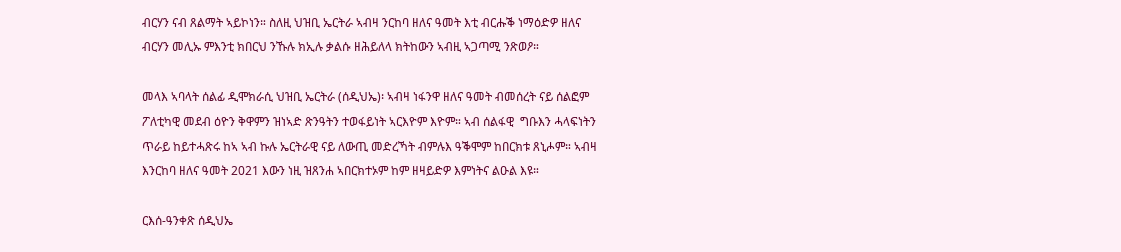ብርሃን ናብ ጸልማት ኣይኮነን። ስለዚ ህዝቢ ኤርትራ ኣብዛ ንርከባ ዘለና ዓመት እቲ ብርሑቕ ነማዕድዎ ዘለና ብርሃን መሊኡ ምእንቲ ክበርህ ንኹሉ ክኢሉ ቃልሱ ዘሕይለላ ክትከውን ኣብዚ ኣጋጣሚ ንጽወዖ።

መላእ ኣባላት ሰልፊ ዲሞክራሲ ህዝቢ ኤርትራ (ሰዲህኤ)፡ ኣብዛ ነፋንዋ ዘለና ዓመት ብመሰረት ናይ ሰልፎም ፖለቲካዊ መደብ ዕዮን ቅዋምን ዝነኣድ ጽንዓትን ተወፋይነት ኣርእዮም እዮም። ኣብ ሰልፋዊ  ግቡእን ሓላፍነትን ጥራይ ከይተሓጽሩ ከኣ ኣብ ኩሉ ኤርትራዊ ናይ ለውጢ መድረኻት ብምሉእ ዓቕሞም ከበርክቱ ጸኒሖም። ኣብዛ እንርከባ ዘለና ዓመት 2021 እውን ነዚ ዝጸንሐ ኣበርክተኦም ከም ዘዛይድዎ እምነትና ልዑል እዩ።

ርእሰ-ዓንቀጽ ሰዲህኤ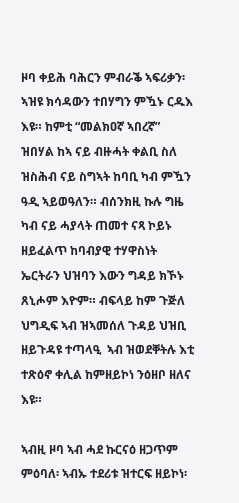ዞባ ቀይሕ ባሕርን ምብራቕ ኣፍሪቃን፡ ኣዝዩ ክሳዳውን ተበሃግን ምዃኑ ርዱእ እዩ። ከምቲ “መልክዐኛ ኣበረኛ” ዝበሃል ከኣ ናይ ብዙሓት ቀልቢ ስለ ዝስሕብ ናይ ስግኣት ከባቢ ካብ ምዃን ዓዲ ኣይወዓለን። ብሰንክዚ ኩሉ ግዜ ካብ ናይ ሓያላት ጠመተ ናጻ ኮይኑ ዘይፈልጥ ከባብያዊ ተሃዋስነት ኤርትራን ህዝባን እውን ግዳይ ክኾኑ ጸኒሖም እዮም። ብፍላይ ከም ጉጅለ ህግዲፍ ኣብ ዝኣመሰለ ጉዳይ ህዝቢ ዘይጉዳዩ ተጣላዒ  ኣብ ዝወደቐትሉ እቲ ተጽዕኖ ቀሊል ከምዘይኮነ ንዕዘቦ ዘለና እዩ።

ኣብዚ ዞባ ኣብ ሓደ ኩርናዕ ዘጋጥም ምዕባለ፡ ኣብኡ ተደሪቱ ዝተርፍ ዘይኮነ፡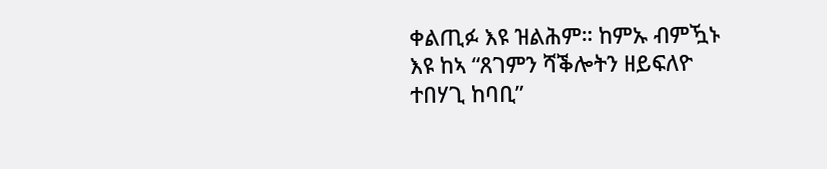ቀልጢፉ እዩ ዝልሕም። ከምኡ ብምዃኑ እዩ ከኣ “ጸገምን ሻቕሎትን ዘይፍለዮ ተበሃጊ ከባቢ”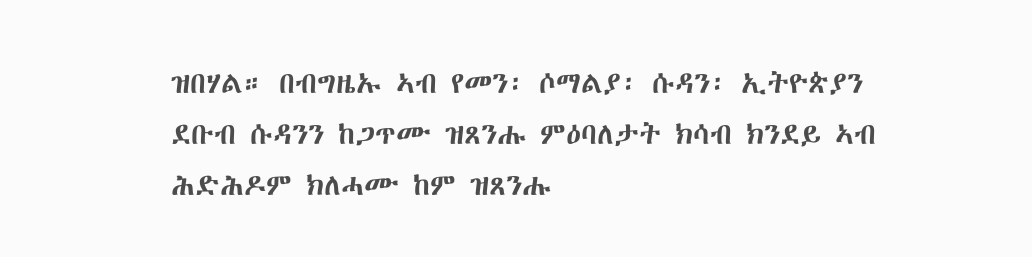ዝበሃል። በብግዜኡ ኣብ የመን፡ ሶማልያ፡ ሱዳን፡ ኢትዮጵያን ደቡብ ሱዳንን ከጋጥሙ ዝጸንሑ ምዕባለታት ክሳብ ክንደይ ኣብ ሕድሕዶም ክለሓሙ ከም ዝጸንሑ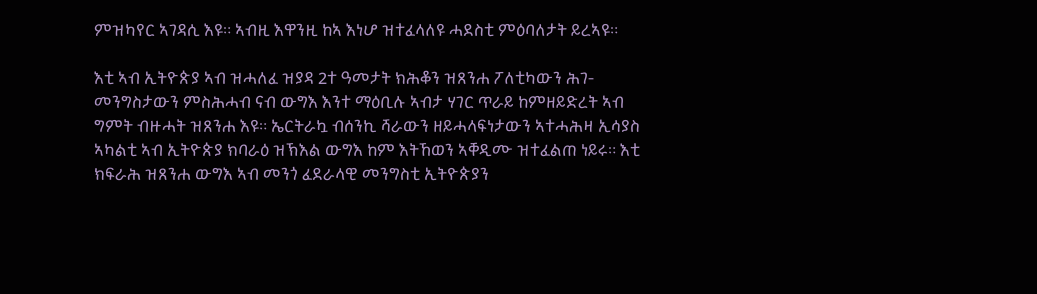ምዝካየር ኣገዳሲ እዩ። ኣብዚ እዋንዚ ከኣ እነሆ ዝተፈላለዩ ሓደስቲ ምዕባለታት ይረኣዩ።

እቲ ኣብ ኢትዮጵያ ኣብ ዝሓለፈ ዝያዳ 2ተ ዓመታት ክሕቆን ዝጸንሐ ፖለቲካውን ሕገ-መንግስታውን ምስሕሓብ ናብ ውግእ እንተ ማዕቢሉ ኣብታ ሃገር ጥራይ ከምዘይድረት ኣብ ግምት ብዙሓት ዝጸንሐ እዩ። ኤርትራኳ ብሰንኪ ሻራውን ዘይሓላፍነታውን ኣተሓሕዛ ኢሳያስ ኣካልቲ ኣብ ኢትዮጵያ ክባራዕ ዝኽእል ውግእ ከም እትኸወን ኣቐዲሙ ዝተፈልጠ ነይሩ። እቲ ክፍራሕ ዝጸንሐ ውግእ ኣብ መንጎ ፈደራላዊ መንግስቲ ኢትዮጵያን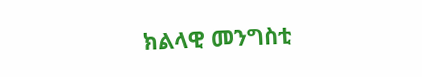ክልላዊ መንግስቲ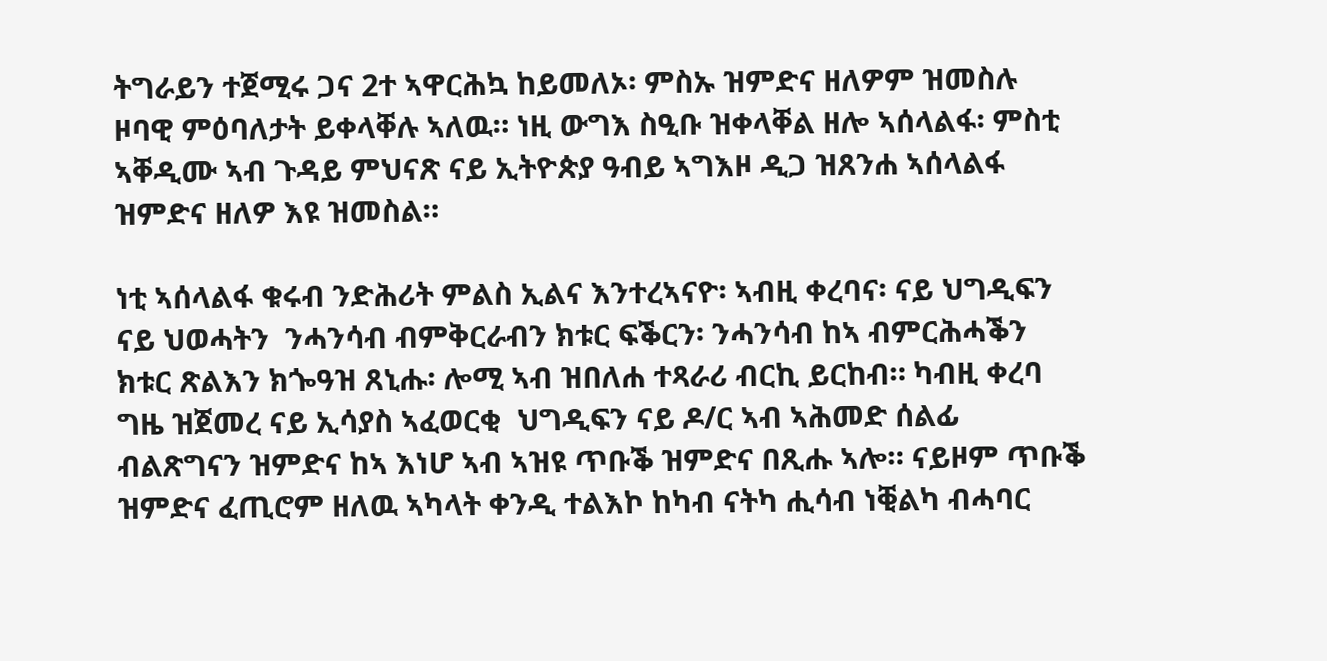ትግራይን ተጀሚሩ ጋና 2ተ ኣዋርሕኳ ከይመለኦ፡ ምስኡ ዝምድና ዘለዎም ዝመስሉ ዞባዊ ምዕባለታት ይቀላቐሉ ኣለዉ። ነዚ ውግእ ስዒቡ ዝቀላቐል ዘሎ ኣሰላልፋ፡ ምስቲ ኣቐዲሙ ኣብ ጉዳይ ምህናጽ ናይ ኢትዮጵያ ዓብይ ኣግእዞ ዲጋ ዝጸንሐ ኣሰላልፋ ዝምድና ዘለዎ እዩ ዝመስል።

ነቲ ኣሰላልፋ ቁሩብ ንድሕሪት ምልስ ኢልና እንተረኣናዮ፡ ኣብዚ ቀረባና፡ ናይ ህግዲፍን ናይ ህወሓትን  ንሓንሳብ ብምቅርራብን ክቱር ፍቕርን፡ ንሓንሳብ ከኣ ብምርሕሓቕን ክቱር ጽልእን ክጐዓዝ ጸኒሑ፡ ሎሚ ኣብ ዝበለሐ ተጻራሪ ብርኪ ይርከብ። ካብዚ ቀረባ ግዜ ዝጀመረ ናይ ኢሳያስ ኣፈወርቂ  ህግዲፍን ናይ ዶ/ር ኣብ ኣሕመድ ሰልፊ ብልጽግናን ዝምድና ከኣ እነሆ ኣብ ኣዝዩ ጥቡቕ ዝምድና በጺሑ ኣሎ። ናይዞም ጥቡቕ ዝምድና ፈጢሮም ዘለዉ ኣካላት ቀንዲ ተልእኮ ከካብ ናትካ ሒሳብ ነቒልካ ብሓባር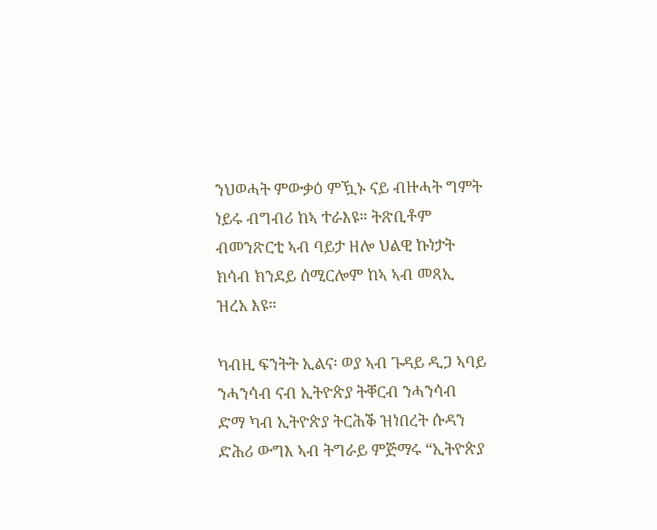ንህወሓት ምውቃዕ ምዃኑ ናይ ብዙሓት ግምት ነይሩ ብግብሪ ከኣ ተራእዩ። ትጽቢቶም ብመንጽርቲ ኣብ ባይታ ዘሎ ህልዊ ኩነታት ክሳብ ክንደይ ሰሚርሎም ከኣ ኣብ መጻኢ ዝረአ እዩ።

ካብዚ ፍንትት ኢልና፡ ወያ ኣብ ጉዳይ ዲጋ ኣባይ ንሓንሳብ ናብ ኢትዮጵያ ትቐርብ ንሓንሳብ ድማ ካብ ኢትዮጵያ ትርሕቕ ዝነበረት ሱዳን ድሕሪ ውግእ ኣብ ትግራይ ምጅማሩ “ኢትዮጵያ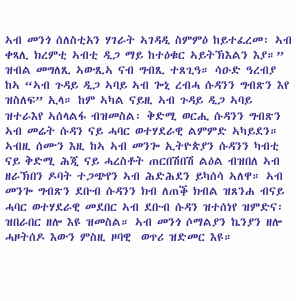ኣብ መንጎ ሰለስቲአን ሃገራት ኣገዳዲ ስምምዕ ከይተፈረመ፡ ኣብ ቀጻሊ ክረምቲ ኣብቲ ዲጋ ማይ ከተዕቁር ኣይትኽእልን እያ።” ዝብል መግለጺ ኣውጺኣ ናብ ግብጺ ተጸጊዓ። ሳዑድ ዓረብያ ከኣ “ኣብ ጉዳይ ዲጋ ኣባይ ኣብ ጐኒ ረብሓ ሱዳንን ግብጽን እየ ዝስለፍ” ኢላ። ከም ኣካል ናይዚ ኣብ ጉዳይ ዲጋ ኣባይ ዝተራእየ ኣሰላልፋ ብዝመስል፡ ቅድሚ ወርሒ ሱዳንን ግብጽን ኣብ መሬት ሱዳን ናይ ሓባር ወተሃደራዊ ልምምድ ኣካይደን። ኣብዚ ሰሙን እዚ ከኣ ኣብ መንጐ ኢትዮጵያን ሱዳንን ካብቲ ናይ ቅድሚ ሕጂ ናይ ሓረስቶት ጠርበሽበሽ ልዕል ብዝበለ ኣብ ዘራኽበን ዶባት ተጋጭየን ኣብ ሕድሕደን ይካሰሳ ኣለዋ። ኣብ መንጐ ግብጽን ደቡብ ሱዳንን ክብ ለጠቕ ክብል ዝጸንሐ ብናይ ሓባር ወተሃደራዊ መደበር ኣብ ደቡብ ሱዳን ዝተሰነየ ዝምድና፡ ዝበራበር ዘሎ እዩ ዝመስል። ኣብ መንጎ ሶማልያን ኬንያን ዘሎ ሓዞትሰዶ እውን ምስዚ ዞባዊ  ወጥሪ ዝድመር እዩ።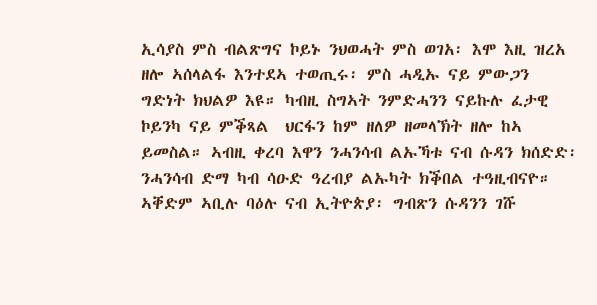ኢሳያስ ምስ ብልጽግና ኮይኑ ንህወሓት ምስ ወገአ፡ እሞ እዚ ዝረአ ዘሎ ኣሰላልፋ እንተደኣ ተወጢሩ፡ ምስ ሓዲኡ ናይ ምውጋን ግድነት ክህልዎ እዩ። ካብዚ ስግኣት ንምድሓንን ናይኩሉ ፈታዊ ኮይንካ ናይ ምቕጻል  ህርፋን ከም ዘለዎ ዘመላኽት ዘሎ ከኣ ይመስል። ኣብዚ ቀረባ እዋን ንሓንሳብ ልኡኻቱ ናብ ሱዳን ክሰድድ፡ ንሓንሳብ ድማ ካብ ሳዑድ ዓረብያ ልኡካት ክቕበል ተዓዚብናዮ። ኣቐድም ኣቢሉ ባዕሉ ናብ ኢትዮጵያ፡ ግብጽን ሱዳንን ገሹ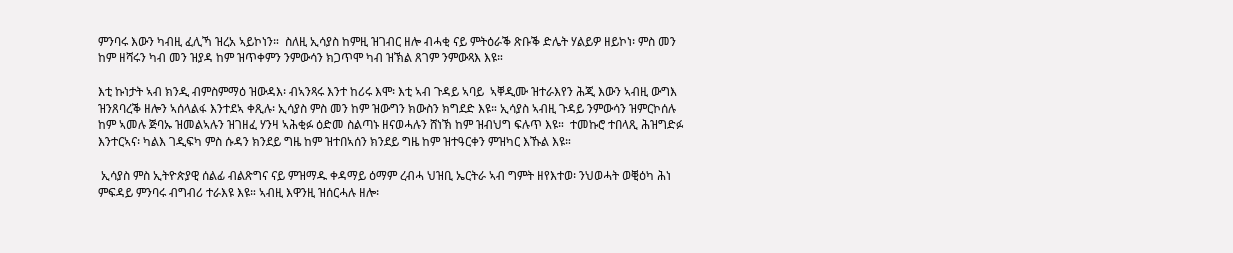ምንባሩ እውን ካብዚ ፈሊኻ ዝረአ ኣይኮነን።  ስለዚ ኢሳያስ ከምዚ ዝገብር ዘሎ ብሓቂ ናይ ምትዕራቕ ጽቡቕ ድሌት ሃልይዎ ዘይኮነ፡ ምስ መን ከም ዘሻሩን ካብ መን ዝያዳ ከም ዝጥቀምን ንምውሳን ክጋጥሞ ካብ ዝኽል ጸገም ንምውጻእ እዩ።

እቲ ኩነታት ኣብ ክንዲ ብምስምማዕ ዝውዳእ፡ ብኣንጻሩ እንተ ከሪሩ እሞ፡ እቲ ኣብ ጉዳይ ኣባይ  ኣቐዲሙ ዝተራእየን ሕጂ እውን ኣብዚ ውግእ ዝንጸባረቕ ዘሎን ኣሰላልፋ እንተደኣ ቀጺሉ፡ ኢሳያስ ምስ መን ከም ዝውግን ክውስን ክግደድ እዩ። ኢሳያስ ኣብዚ ጉዳይ ንምውሳን ዝምርኮሰሉ ከም ኣመሉ ጅባኡ ዝመልኣሉን ዝገዘፈ ሃንዛ ኣሕቂፉ ዕድመ ስልጣኑ ዘናወሓሉን ሸነኽ ከም ዝብህግ ፍሉጥ እዩ።  ተመኩሮ ተበላጺ ሕዝግድፉ  እንተርኣና፡ ካልእ ገዲፍካ ምስ ሱዳን ክንደይ ግዜ ከም ዝተበኣሰን ክንደይ ግዜ ከም ዝተዓርቀን ምዝካር እኹል እዩ።

 ኢሳያስ ምስ ኢትዮጵያዊ ሰልፊ ብልጽግና ናይ ምዝማዱ ቀዳማይ ዕማም ረብሓ ህዝቢ ኤርትራ ኣብ ግምት ዘየእተወ፡ ንህወሓት ወቒዕካ ሕነ ምፍዳይ ምንባሩ ብግብሪ ተራእዩ እዩ። ኣብዚ እዋንዚ ዝሰርሓሉ ዘሎ፡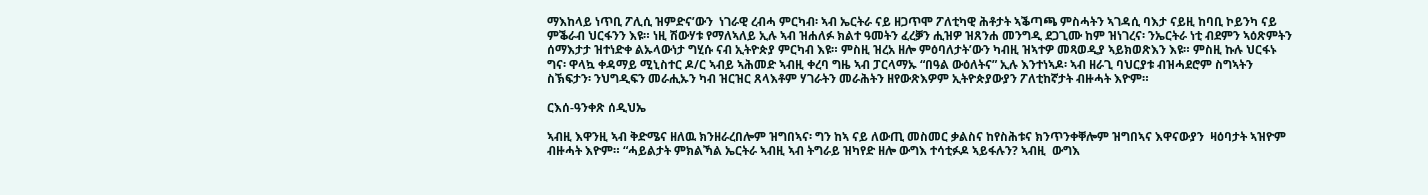ማእከላይ ነጥቢ ፖሊሲ ዝምድና’ውን  ነገራዊ ረብሓ ምርካብ፡ ኣብ ኤርትራ ናይ ዘጋጥሞ ፖለቲካዊ ሕቶታት ኣቕጣጫ ምስሓትን ኣገዳሲ ባእታ ናይዚ ከባቢ ኮይንካ ናይ ምቕራብ ህርፋንን እዩ። ነዚ ሽውሃቱ የማለኣለይ ኢሉ ኣብ ዝሐለፉ ክልተ ዓመትን ፈረቓን ሒዝዎ ዝጸንሐ መንግዲ ደጋጊሙ ከም ዝነገረና፡ ንኤርትራ ነቲ ብደምን ኣዕጽምትን ሰማእታታ ዝተነድቀ ልኡላውነታ ግሂሱ ናብ ኢትዮጵያ ምርካብ እዩ። ምስዚ ዝረአ ዘሎ ምዕባለታት’ውን ካብዚ ዝኣተዎ መጻወዲያ ኣይክወጽእን እዩ። ምስዚ ኩሉ ህርፋኑ ግና፡ ዋላኳ ቀዳማይ ሚኒስተር ዶ/ር ኣብይ ኣሕመድ ኣብዚ ቀረባ ግዜ ኣብ ፓርላማኡ “በዓል ውዕለትና” ኢሉ እንተነኣዶ፡ ኣብ ዘራጊ ባህርያቱ ብዝሓደሮም ስግኣትን ስኽፍታን፡ ንህግዲፍን መራሒኡን ካብ ዝርዝር ጸላእቶም ሃገራትን መራሕትን ዘየውጽእዎም ኢትዮጵያውያን ፖለቲከኛታት ብዙሓት እዮም።

ርእሰ-ዓንቀጽ ሰዲህኤ

ኣብዚ እዋንዚ ኣብ ቅድሜና ዘለዉ ክንዘራረበሎም ዝግበኣና፡ ግን ከኣ ናይ ለውጢ መስመር ቃልስና ከየስሕቱና ክንጥንቀቐሎም ዝግበኣና እዋናውያን  ዛዕባታት ኣዝዮም ብዙሓት እዮም። “ሓይልታት ምክልኻል ኤርትራ ኣብዚ ኣብ ትግራይ ዝካየድ ዘሎ ውግእ ተሳቲፉዶ ኣይፋሉን? ኣብዚ  ውግእ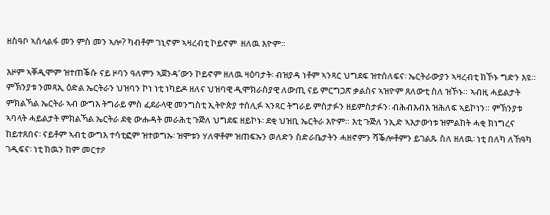ዘስዓቦ ኣሰላልፋ መን ምስ መን ኣሎ? ካብቶም ገኒኖም ኣዛረብቲ ኮይኖም  ዘለዉ እዮም።

እዞም ኣቐዲሞም ዝተጠቕሱ ናይ ዞባን ዓለምን ኣጀንዳ’ውን ኮይኖም ዘለዉ ዛዕባታት፡ ብዝያዳ ነቶም ኣንጻር ህግደፍ ዝተሰለፍና፡ ኤርትራውያን ኣዛረብቲ ክኾኑ ግድን እዩ። ምኽንያቱ ንመጻኢ ዕድል ኤርትራን ህዝባን ኮነ ነቲ ነካይዶ ዘለና ህዝባዊ ዲሞክራስያዊ ለውጢ ናይ ምርግጋጽ ቃልስና ኣዝዮም ጸለውቲ ስለ ዝኾኑ። ኣብዚ ሓይልታት ምክልኻል ኤርትራ ኣብ ውግእ ትግራይ ምስ ፈደራላዊ መንግስቲ ኢትዮጵያ ተሰሊፉ ኣንጻር ትግራይ ምስታፉን ዘይምስታፉን፡ ብሕብእብእ ዝሕለፍ ኣይኮነን። ምኽንያቱ ኣባላት ሓይልታት ምክልኻል ኤርትራ ደቂ ውሑዳት መራሕቲ ጉጅለ ህግደፍ ዘይኮኑ፡ ደቂ ህዝቢ ኤርትራ እዮም። እቲ ጉጅለ ንኢድ ኣእታውነቱ ዝምልከት ሓቂ ክነግረና ከይተጸበና፡ ናይቶም ኣብቲ ውግእ ተሳቲፎም ዝተወግኡ፡ ዝሞቱን ሃለዋቶም ዝጠፍኡን ወለድን ስድራቤታትን ሓዘኖምን ሻቕሎቶምን ይገልጹ ስለ ዘለዉ፡ ነቲ በለካ ለኸዓካ ገዲፍና፡ ነቲ ክዉን ከም መርተዖ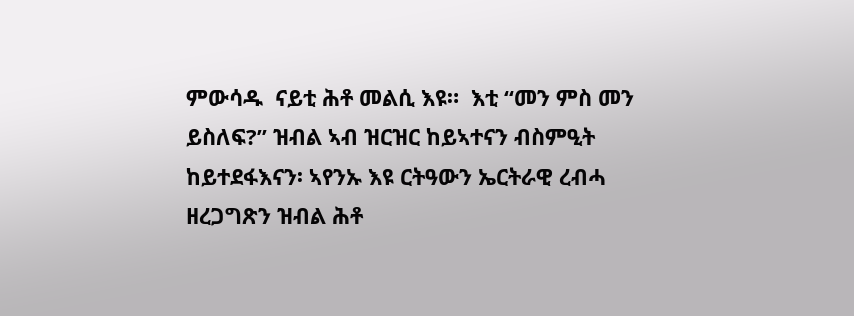ምውሳዱ  ናይቲ ሕቶ መልሲ እዩ።  እቲ “መን ምስ መን ይስለፍ?” ዝብል ኣብ ዝርዝር ከይኣተናን ብስምዒት ከይተደፋእናን፡ ኣየንኡ እዩ ርትዓውን ኤርትራዊ ረብሓ ዘረጋግጽን ዝብል ሕቶ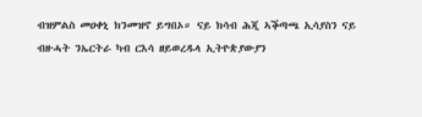ብዝምልስ መዐቀኒ ክንመዝኖ ይግበኦ። ናይ ክሳብ ሕጂ ኣቕጣጫ ኢሳያስን ናይ ብዙሓት ንኤርትራ ካብ ርእሳ ዘይወረዱላ ኢትዮጵያውያን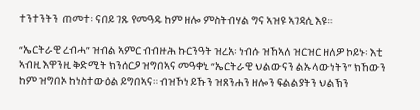ተንተንትን  ጠመተ፡ ናበይ ገጹ የመዓዱ ከም ዘሎ ምስትብሃል ግና ኣዝዩ ኣገዳሲ እዩ።

“ኤርትራዊ ረብሓ” ዝብል ኣምር ብብዙሕ ኩርንዓት ዝረአ፡ ነብሱ ዝኸኣለ ዝርዝር ዘለዎ ኮይኑ፡ እቲ ኣብዚ እዋንዚ ቅድሚት ክንሰርዖ ዝግበኣና መዓቀኒ “ኤርትራዊ ህልውናን ልኡላውነትን” ክኸውን ከም ዝግበኦ ከነስተውዕል ይግበኣና። ብዝኾነ ይኹን ዝጸንሐን ዘሎን ፍልልያትን ህልኽን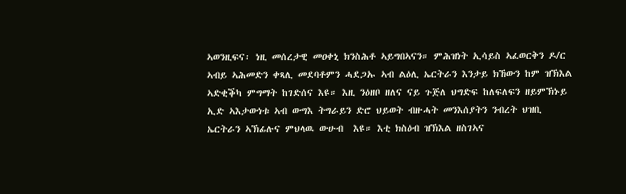ኣወንዚፍና፡ ነዚ መሰረታዊ መዐቀኒ ክንስሕቶ ኣይግበኣናን። ምሕዝነት ኢሳይስ ኣፈወርቅን ዶ/ር ኣብይ ኣሕመድን ቀጻሊ መደባቶምን ሓደጋኡ ኣብ ልዕሊ ኤርትራን እንታይ ክኸውን ከም ዝኽእል ኣድቂቕካ ምግማት ከገድሰና እዩ። እዚ ንዕዘቦ ዘለና ናይ ጉጅለ ህግድፍ ከለፍለፍን ዘይምኽኑይ ኢድ ኣእታውነቱ ኣብ ውግእ ትግራይን ድሮ ህይወት ብዙሓት መንእሰያትን ንብረት ህዝቢ ኤርትራን ኣኽፊሉና ምህላዉ ውሁብ  እዩ። እቲ ክስዕብ ዝኽእል ዘስገኣና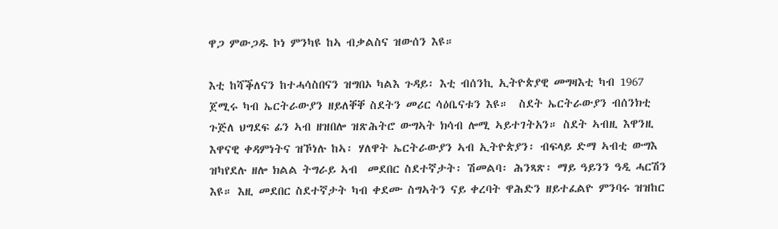ዋጋ ምውጋዱ ኮነ ምንካዩ ከኣ ብቃልስና ዝውሰን እዩ።

እቲ ከሻቕለናን ከተሓሳስበናን ዝግበኦ ካልእ ጉዳይ፡ እቲ ብሰንኪ ኢትዮጵያዊ መግዛእቲ ካብ 1967 ጀሚሩ ካብ ኤርትራውያን ዘይለቐቐ ስደትን መሪር ሳዕቤናቱን እዩ።  ስደት ኤርትራውያን ብሰንክቲ ጉጅለ ህግደፍ ፊን ኣብ ዘዝበሎ ዝጽሕትሮ ውግኣት ክሳብ ሎሚ ኣይተገትአን። ስደት ኣብዚ እዋንዚ እዋናዊ ቀዳምነትና ዝኾነሉ ከኣ፡ ሃለዋት ኤርትራውያን ኣብ ኢትዮጵያን፡ ብፍላይ ድማ ኣብቲ ውግእ ዝካየደሉ ዘሎ ክልል ትግራይ ኣብ  መደበር ስደተኛታት፡ ሽመልባ፡ ሕንጻጽ፡ ማይ ዓይንን ዓዲ ሓርሽን እዩ። እዚ መደበር ስደተኛታት ካብ ቀደሙ ስግኣትን ናይ ቀረባት ዋሕድን ዘይተፈልዮ ምንባሩ ዝዝከር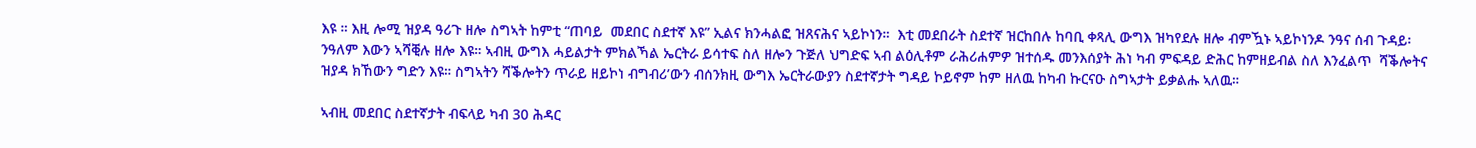እዩ ። እዚ ሎሚ ዝያዳ ዓሪጉ ዘሎ ስግኣት ከምቲ “ጠባይ  መደበር ስደተኛ እዩ” ኢልና ክንሓልፎ ዝጸናሕና ኣይኮነን።  እቲ መደበራት ስደተኛ ዝርከበሉ ከባቢ ቀጻሊ ውግእ ዝካየደሉ ዘሎ ብምዃኑ ኣይኮነንዶ ንዓና ሰብ ጉዳይ፡ ንዓለም እውን ኣሻቒሉ ዘሎ እዩ። ኣብዚ ውግእ ሓይልታት ምክልኻል ኤርትራ ይሳተፍ ስለ ዘሎን ጉጅለ ህግድፍ ኣብ ልዕሊቶም ራሕሪሐምዎ ዝተሰዱ መንእሰያት ሕነ ካብ ምፍዳይ ድሕር ከምዘይብል ስለ እንፈልጥ  ሻቕሎትና ዝያዳ ክኸውን ግድን እዩ። ስግኣትን ሻቕሎትን ጥራይ ዘይኮነ ብግብሪ’ውን ብሰንክዚ ውግእ ኤርትራውያን ስደተኛታት ግዳይ ኮይኖም ከም ዘለዉ ከካብ ኩርናዑ ስግኣታት ይቃልሑ ኣለዉ።

ኣብዚ መደበር ስደተኛታት ብፍላይ ካብ 30 ሕዳር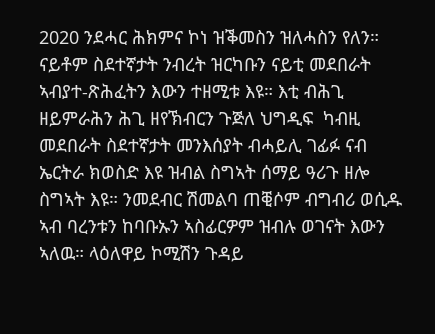2020 ንደሓር ሕክምና ኮነ ዝቕመስን ዝለሓስን የለን።  ናይቶም ስደተኛታት ንብረት ዝርካቡን ናይቲ መደበራት ኣብያተ-ጽሕፈትን እውን ተዘሚቱ እዩ። እቲ ብሕጊ ዘይምራሕን ሕጊ ዘየኽብርን ጉጅለ ህግዲፍ  ካብዚ መደበራት ስደተኛታት መንእሰያት ብሓይሊ ገፊፉ ናብ ኤርትራ ክወስድ እዩ ዝብል ስግኣት ሰማይ ዓሪጉ ዘሎ ስግኣት እዩ። ንመደብር ሽመልባ ጠቒሶም ብግብሪ ወሲዱ ኣብ ባረንቱን ከባቡኡን ኣስፊርዎም ዝብሉ ወገናት እውን ኣለዉ። ላዕለዋይ ኮሚሽን ጉዳይ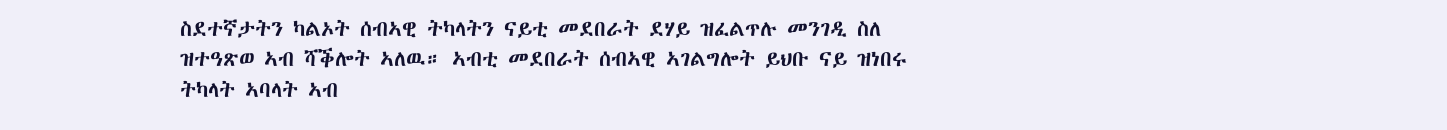ስደተኛታትን ካልኦት ሰብኣዊ ትካላትን ናይቲ መደበራት ደሃይ ዝፈልጥሉ መንገዲ ስለ ዝተዓጽወ ኣብ ሻቕሎት ኣለዉ። ኣብቲ መደበራት ሰብኣዊ ኣገልግሎት ይህቡ ናይ ዝነበሩ ትካላት ኣባላት ኣብ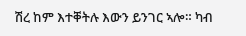ሽረ ከም እተቐትሉ እውን ይንገር ኣሎ። ካብ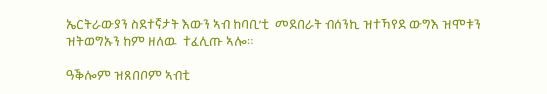ኤርትራውያን ስደተኛታት እውን ኣብ ከባቢ’ቲ  መደበራት ብሰንኪ ዝተኻየደ ውግእ ዝሞቱን ዝትወግኡን ከም ዘለዉ  ተፈሊጡ ኣሎ።

ዓቕሎም ዝጸበቦም ኣብቲ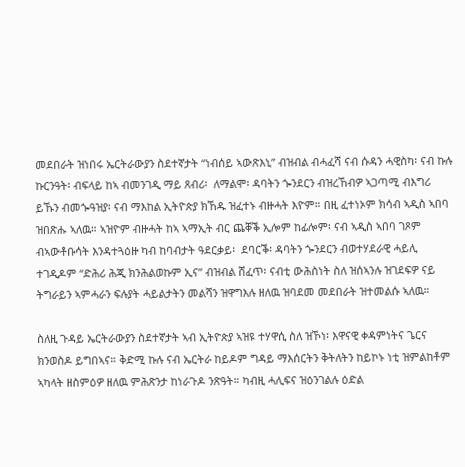መደበራት ዝነበሩ ኤርትራውያን ስደተኛታት “ነብሰይ ኣውጽእኒ” ብዝብል ብሓፈሻ ናብ ሱዳን ሓዊስካ፡ ናብ ኩሉ ኩርንዓት፡ ብፍላይ ከኣ ብመንገዲ ማይ ጸብሪ፡  ለማልሞ፡ ዳባትን ጐንደርን ብዝረኸብዎ ኣጋጣሚ ብእግሪ ይኹን ብመጐዓዝያ፡ ናብ ማእከል ኢትዮጵያ ክኸዱ ዝፈተኑ ብዙሓት እዮም። በዚ ፈተነኦም ክሳብ ኣዲስ ኣበባ ዝበጽሑ ኣለዉ። ኣዝዮም ብዙሓት ከኣ ኣማኢት ብር ጨቐቕ ኢሎም ከፊሎም፡ ናብ ኣዲስ ኣበባ ገጾም ብኣውቶቡሳት እንዳተጓዕዙ ካብ ከባብታት ዓደርቃይ፡  ደባርቕ፡ ዳባትን ጐንደርን ብወተሃደራዊ ሓይሊ ተገዲዶም “ድሕሪ ሕጂ ክንሕልወኩም ኢና” ብዝብል ሸፈጥ፡ ናብቲ ውሕስነት ስለ ዝሰኣንሉ ዝገደፍዎ ናይ ትግራይን ኣምሓራን ፍሉያት ሓይልታትን መልሻን ዝዋግእሉ ዘለዉ ዝባደመ መደበራት ዝተመልሱ ኣለዉ።

ስለዚ ጉዳይ ኤርትራውያን ስደተኛታት ኣብ ኢትዮጵያ ኣዝዩ ተሃዋሲ ስለ ዝኾነ፡ እዋናዊ ቀዳምነትና ጌርና ክንወስዶ ይግበኣና። ቅድሚ ኩሉ ናብ ኤርትራ ከይዶም ግዳይ ማእሰርትን ቅትለትን ከይኮኑ ነቲ ዝምልከቶም ኣካላት ዘስምዕዎ ዘለዉ ምሕጽንታ ከነራጉዶ ንጽዓት። ካብዚ ሓሊፍና ዝዕንገልሉ ዕድል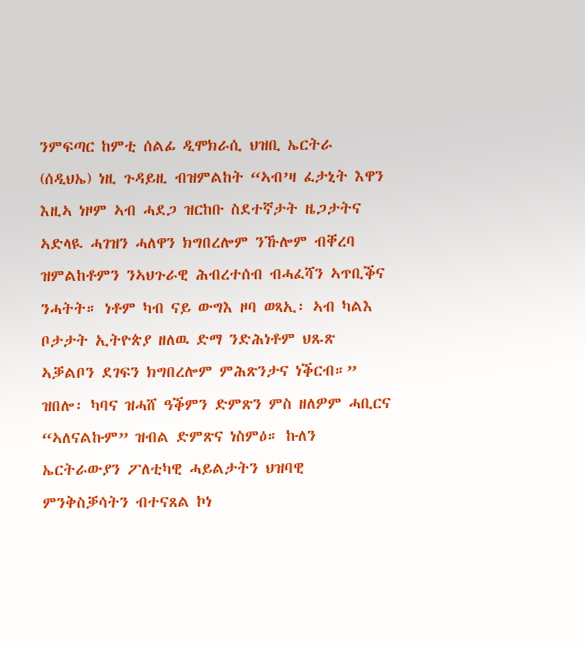ንምፍጣር ከምቲ ሰልፊ ዲሞክራሲ ህዝቢ ኤርትራ (ሰዲህኤ) ነዚ ጉዳይዚ ብዝምልከት “ኣብ’ዛ ፈታኒት እዋን እዚኣ ነዞም ኣብ ሓደጋ ዝርከቡ ስደተኛታት ዜጋታትና ኣድላዪ ሓገዝን ሓለዋን ክግበረሎም ንኹሎም ብቐረባ ዝምልከቶምን ንኣህጉራዊ ሕብረተሰብ ብሓፈሻን ኣጥቢቕና ንሓትት። ነቶም ካብ ናይ ውግእ ዞባ ወጻኢ፡ ኣብ ካልእ ቦታታት ኢትዮጵያ ዘለዉ ድማ ንድሕነቶም ህጹጽ ኣቓልቦን ደገፍን ክግበረሎም ምሕጽንታና ነቕርብ።”  ዝበሎ፡ ካባና ዝሓሸ ዓቕምን ድምጽን ምስ ዘለዎም ሓቢርና “ኣለናልኩም” ዝብል ድምጽና ነስምዕ። ኩለን ኤርትራውያን ፖለቲካዊ ሓይልታትን ህዝባዊ ምንቅስቓሳትን ብተናጸል ኮነ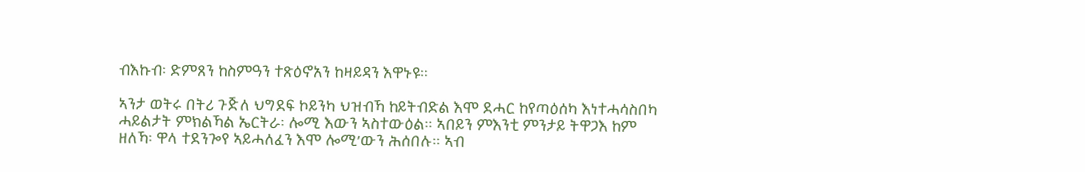ብእኩብ፡ ድምጸን ከስምዓን ተጽዕኖአን ከዛይዳን እዋኑዩ።

ኣንታ ወትሩ በትሪ ጉጅለ ህግደፍ ኮይንካ ህዝብኻ ከይትብድል እሞ ደሓር ከየጣዕሰካ እነተሓሳስበካ ሓይልታት ምክልኻል ኤርትራ፡ ሎሚ እውን ኣስተውዕል። ኣበይን ምእንቲ ምንታይ ትዋጋእ ከም ዘለኻ፡ ዋላ ተደንጐየ ኣይሓለፈን እሞ ሎሚ’ውን ሕሰበሉ። ኣብ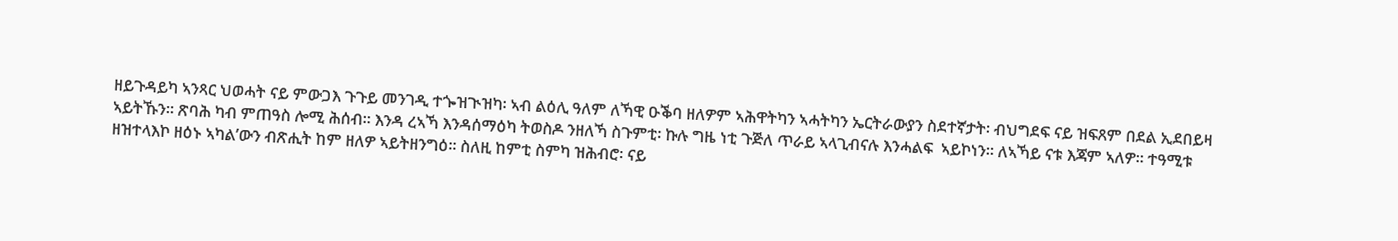ዘይጉዳይካ ኣንጻር ህወሓት ናይ ምውጋእ ጉጉይ መንገዲ ተጐዝጒዝካ፡ ኣብ ልዕሊ ዓለም ለኻዊ ዑቕባ ዘለዎም ኣሕዋትካን ኣሓትካን ኤርትራውያን ስደተኛታት፡ ብህግደፍ ናይ ዝፍጸም በደል ኢደበይዛ ኣይትኹን። ጽባሕ ካብ ምጠዓስ ሎሚ ሕሰብ። እንዳ ረኣኻ እንዳሰማዕካ ትወስዶ ንዘለኻ ስጉምቲ፡ ኩሉ ግዜ ነቲ ጉጅለ ጥራይ ኣላጊብናሉ እንሓልፍ  ኣይኮነን። ለኣኻይ ናቱ እጃም ኣለዎ። ተዓሚቱ ዘዝተላእኮ ዘዕኑ ኣካል’ውን ብጽሒት ከም ዘለዎ ኣይትዘንግዕ። ስለዚ ከምቲ ስምካ ዝሕብሮ፡ ናይ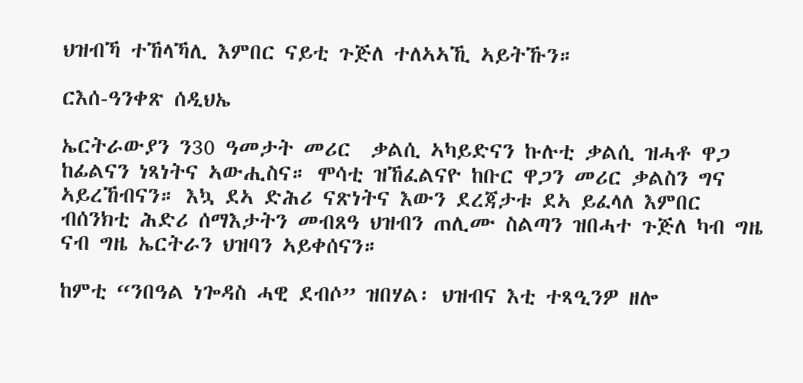ህዝብኻ ተኸላኻሊ እምበር ናይቲ ጉጅለ ተለኣኣኺ ኣይትኹን።

ርእሰ-ዓንቀጽ ሰዲህኤ

ኤርትራውያን ን30 ዓመታት መሪር  ቃልሲ ኣካይድናን ኩሉቲ ቃልሲ ዝሓቶ ዋጋ ከፊልናን ነጻነትና ኣውሒስና። ሞሳቲ ዝኸፈልናዮ ከቡር ዋጋን መሪር ቃልስን ግና ኣይረኸብናን። እኳ ደኣ ድሕሪ ናጽነትና እውን ደረጃታቱ ደኣ ይፈላለ እምበር ብሰንክቲ ሕድሪ ሰማእታትን መብጸዓ ህዝብን ጠሊሙ ስልጣን ዝበሓተ ጉጅለ ካብ ግዜ ናብ ግዜ ኤርትራን ህዝባን ኣይቀሰናን።

ከምቲ “ንበዓል ነጐዳስ ሓዊ ደብሶ” ዝበሃል፡ ህዝብና እቲ ተጻዒንዎ ዘሎ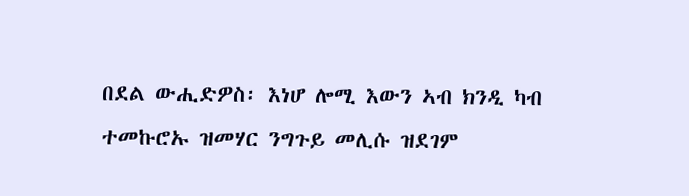በደል ውሒድዎስ፡ እነሆ ሎሚ እውን ኣብ ክንዲ ካብ ተመኩሮኡ ዝመሃር ንግጉይ መሊሱ ዝደገም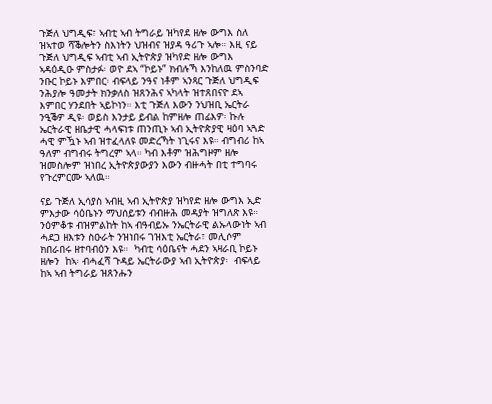ጉጅለ ህግዲፍ፣ ኣብቲ ኣብ ትግራይ ዝካየደ ዘሎ ውግእ ስለ ዝኣተወ ሻቕሎትን ስእነትን ህዝብና ዝያዳ ዓሪጉ ኣሎ። እዚ ናይ ጉጅለ ህግዲፍ ኣብቲ ኣብ ኢትዮጵያ ዝካየድ ዘሎ ውግእ ኣዳዕዲዑ ምስታፉ፡ ወዮ ደኣ “ኮይኑ” ክብሉኻ እንከለዉ ምስንባድ ንቡር ኮይኑ እምበር፡ ብፍላይ ንዓና ነቶም ኣንጻር ጉጅለ ህግዲፍ ንሕያሎ ዓመታት ክንቃለስ ዝጸንሕና ኣካላት ዝተጸበናዮ ደኣ እምበር ሃንደበት ኣይኮነን። እቲ ጉጅለ እውን ንህዝቢ ኤርትራ ንዒቕዎ ዲዩ፡ ወይስ እንታይ ይብል ከምዘሎ ጠፊእዎ፡ ኩሉ ኤርትራዊ ዘቤታዊ ሓላፍነቱ ጠንጢኑ ኣብ ኢትዮጵያዊ ዛዕባ ኣጓድ ሓዊ ምዃኑ ኣብ ዝተፈላለዩ መድረኻት ነጊሩና እዩ። ብግብሪ ከኣ ዓለም ብግብሩ ትግረም ኣላ። ካብ እቶም ዝሕግዞም ዘሎ ዝመስሎም ዝነበረ ኢትዮጵያውያን እውን ብዙሓት በቲ ተግባሩ የጉረምርሙ ኣለዉ።

ናይ ጉጅለ ኢሳያስ ኣብዚ ኣብ ኢትዮጵያ ዝካየድ ዘሎ ውግእ ኢድ ምእታው ሳዕቤኑን ማህሰይቱን ብብዙሕ መዳያት ዝግለጽ እዩ። ንዕምቆቱ ብዝምልከት ከኣ ብዓብይኡ ንኤርትራዊ ልኡላውነት ኣብ ሓደጋ ዘእቱን ስዑራት ንዝነበሩ ገዝእቲ ኤርትራ፣ መሊሶም ክበራበሩ ዘተባብዕን እዩ።  ካብቲ ሳዕቤናት ሓደን ኣዛራቢ ኮይኑ ዘሎን  ከኣ፡ ብሓፈሻ ጉዳይ ኤርትራውያ ኣብ ኢትዮጵያ፡  ብፍላይ ከኣ ኣብ ትግራይ ዝጸንሑን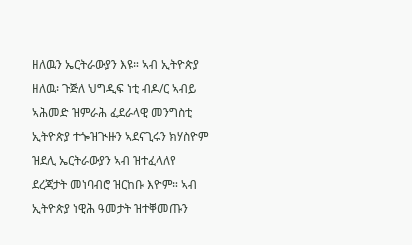ዘለዉን ኤርትራውያን እዩ። ኣብ ኢትዮጵያ ዘለዉ፡ ጉጅለ ህግዲፍ ነቲ ብዶ/ር ኣብይ ኣሕመድ ዝምራሕ ፈደራላዊ መንግስቲ ኢትዮጵያ ተጐዝጒዙን ኣደናጊሩን ክሃስዮም ዝደሊ ኤርትራውያን ኣብ ዝተፈላለየ ደረጃታት መነባብሮ ዝርከቡ እዮም። ኣብ ኢትዮጵያ ነዊሕ ዓመታት ዝተቐመጡን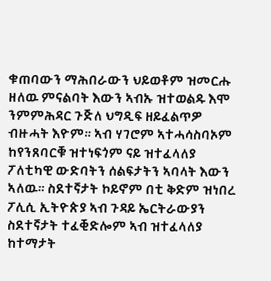ቁጠባውን ማሕበራውን ህይወቶም ዝመርሑ ዘለዉ ምናልባት እውን ኣብኡ ዝተወልዱ እሞ ንምምሕዳር ጉጅለ ህግዲፍ ዘይፈልጥዎ ብዙሓት እዮም። ኣብ ሃገሮም ኣተሓሳስባኦም ከየንጸባርቑ ዝተነፍጎም ናይ ዝተፈላለያ ፖለቲካዊ ውድባትን ሰልፍታትን ኣባላት እውን ኣለዉ። ስደተኛታት ኮይኖም በቲ ቅድም ዝነበረ ፖሊሲ ኢትዮጵያ ኣብ ጉዳይ ኤርትራውያን ስደተኛታት ተፈቒድሎም ኣብ ዝተፈላለያ ከተማታት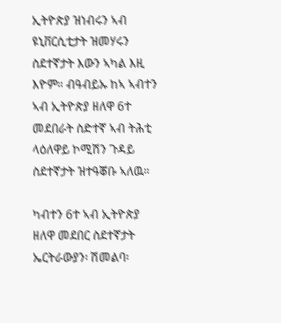ኢትዮጵያ ዝነብሩን ኣብ ዩኒቨርሲቲታት ዝመሃሩን ስደተኛታት እውን ኣካል እዚ እዮም። ብዓብይኡ ከኣ ኣብተን ኣብ ኢትዮጵያ ዘለዋ 6ተ መደበራት ስድተኛ ኣብ ትሕቲ ላዕለዋይ ኮሚሽን ጉዳይ ስደተኛታት ዝተዓቖቡ ኣለዉ።

ካብተን 6ተ ኣብ ኢትዮጵያ ዘለዋ መደበር ስደተኛታት ኤርትራውያን፡ ሽመልባ፡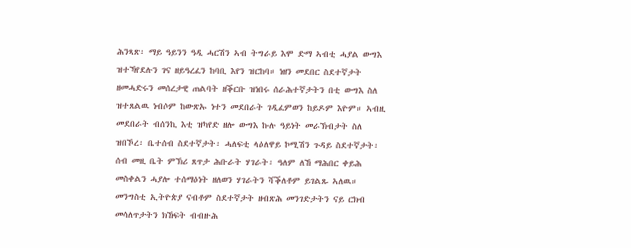ሕንጻጽ፡ ማይ ዓይንን ዓዲ ሓርሽን ኣብ ትግራይ እሞ ድማ ኣብቲ ሓያል ውግእ ዝተኻየደሉን ገና ዘይዓረፈን ከባቢ እየን ዝርከባ። ነዘን መደበር ስደተኛታት ዘመሓድሩን መሰረታዊ ጠልባት ዘቕርቡ ዝነበሩ ሰራሕተኛታትን በቲ ውግእ ስለ ዝተጸልዉ ነብሶም ከውጽኡ ነተን መደበራት ገዲፈምወን ከይዶም እዮም። ኣብዚ መደበራት ብሰንኪ እቲ ዝካየድ ዘሎ ውግእ ኩሉ ዓይነት መራኽብታት ስለ ዝበኾረ፡ ቤተሰብ ስደተኛታት፡ ሓለፍቲ ላዕለዋይ ኮሚሽን ጉዳይ ስደተኛታት፡ ሰብ መዚ ቤት ምኽሪ ጸጥታ ሕቡራት ሃገራት፡ ዓለም ለኸ ማሕበር ቀይሕ መስቀልን ሓያሎ ተሰማዕነት ዘለወን ሃገራትን ሻቕለቶም ይገልጹ ኣለዉ። መንግስቲ ኢትዮጵያ ናብቶም ስደተኛታት ዘብጽሕ መንገድታትን ናይ ርክብ መሳለጥታትን ክኸፍት ብብዙሕ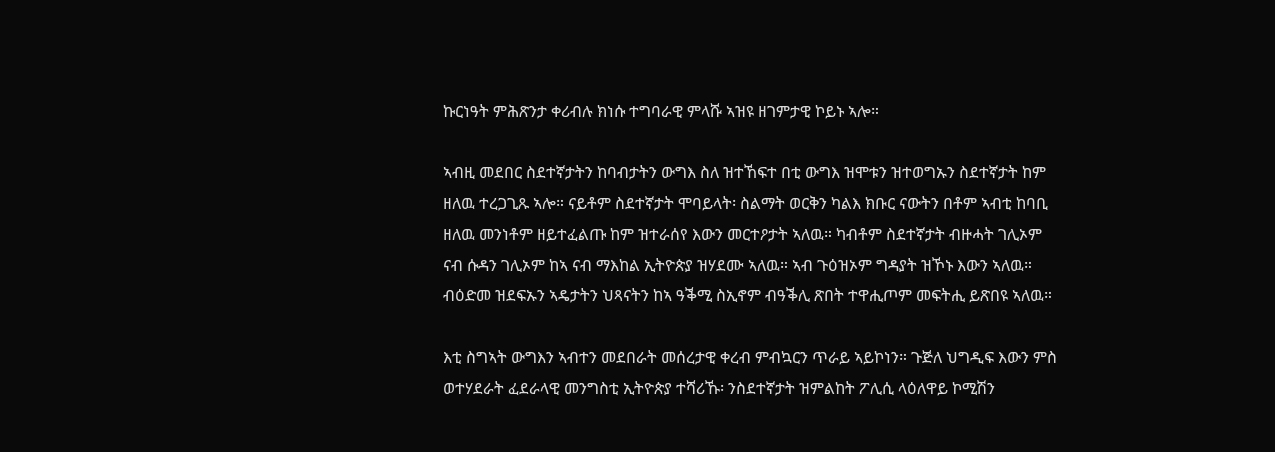ኩርነዓት ምሕጽንታ ቀሪብሉ ክነሱ ተግባራዊ ምላሹ ኣዝዩ ዘገምታዊ ኮይኑ ኣሎ።

ኣብዚ መደበር ስደተኛታትን ከባብታትን ውግእ ስለ ዝተኸፍተ በቲ ውግእ ዝሞቱን ዝተወግኡን ስደተኛታት ከም ዘለዉ ተረጋጊጹ ኣሎ። ናይቶም ስደተኛታት ሞባይላት፡ ስልማት ወርቅን ካልእ ክቡር ናውትን በቶም ኣብቲ ከባቢ ዘለዉ መንነቶም ዘይተፈልጡ ከም ዝተራሰየ እውን መርተዖታት ኣለዉ። ካብቶም ስደተኛታት ብዙሓት ገሊኦም ናብ ሱዳን ገሊኦም ከኣ ናብ ማእከል ኢትዮጵያ ዝሃደሙ ኣለዉ። ኣብ ጉዕዝኦም ግዳያት ዝኾኑ እውን ኣለዉ። ብዕድመ ዝደፍኡን ኣዴታትን ህጻናትን ከኣ ዓቕሚ ስኢኖም ብዓቕሊ ጽበት ተዋሒጦም መፍትሒ ይጽበዩ ኣለዉ።

እቲ ስግኣት ውግእን ኣብተን መደበራት መሰረታዊ ቀረብ ምብኳርን ጥራይ ኣይኮነን። ጉጅለ ህግዲፍ እውን ምስ ወተሃደራት ፈደራላዊ መንግስቲ ኢትዮጵያ ተሻሪኹ፡ ንስደተኛታት ዝምልከት ፖሊሲ ላዕለዋይ ኮሚሽን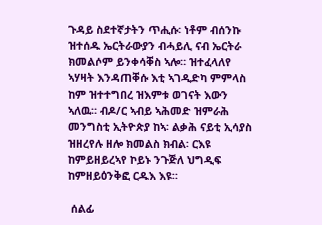ጉዳይ ስደተኛታትን ጥሒሱ፡ ነቶም ብሰንኩ ዝተሰዱ ኤርትራውያን ብሓይሊ ናብ ኤርትራ ክመልሶም ይንቀሳቐስ ኣሎ። ዝተፈላለየ ኣሃዛት እንዳጠቐሱ እቲ ኣገዲድካ ምምላስ ከም ዝተተግበረ ዝእምቱ ወገናት እውን ኣለዉ። ብዶ/ር ኣብይ ኣሕመድ ዝምራሕ መንግስቲ ኢትዮጵያ ከኣ፡ ልቃሕ ናይቲ ኢሳያስ ዝዘረየሉ ዘሎ ክመልስ ክብል፡ ርእዩ ከምይዘይረኣየ ኮይኑ ንጉጅለ ህግዲፍ ከምዘይዕንቅፎ ርዱእ እዩ።

 ሰልፊ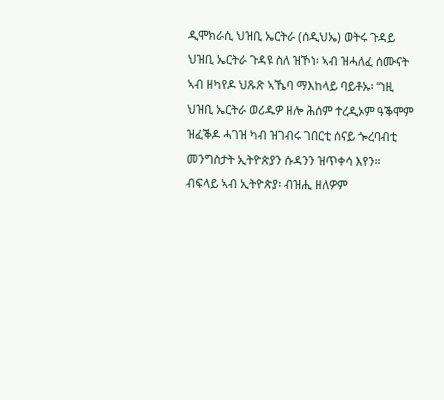ዲሞክራሲ ህዝቢ ኤርትራ (ሰዲህኤ) ወትሩ ጉዳይ ህዝቢ ኤርትራ ጉዳዩ ስለ ዝኾነ፡ ኣብ ዝሓለፈ ሰሙናት ኣብ ዘካየዶ ህጹጽ ኣኼባ ማእከላይ ባይቶኡ፡ “ነዚ ህዝቢ ኤርትራ ወሪዱዎ ዘሎ ሕሰም ተረዲኦም ዓቕሞም ዝፈቕዶ ሓገዝ ካብ ዝገብሩ ገበርቲ ሰናይ ጐረባብቲ መንግስታት ኢትዮጵያን ሱዳንን ዝጥቀሳ እየን። ብፍላይ ኣብ ኢትዮጵያ፡ ብዝሒ ዘለዎም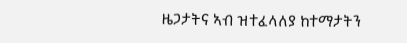ዜጋታትና ኣብ ዝተፈላለያ ከተማታትን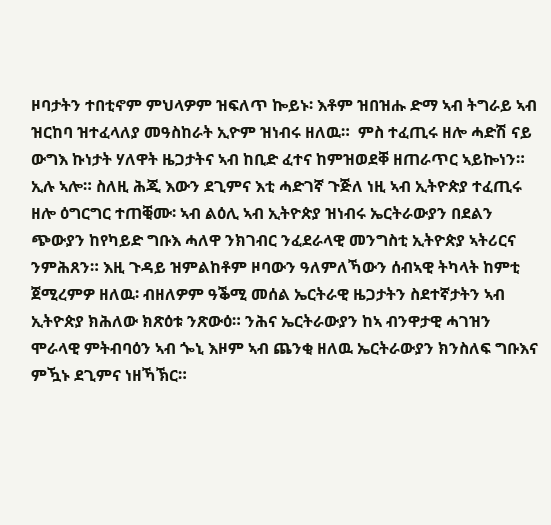ዞባታትን ተበቲኖም ምህላዎም ዝፍለጥ ኰይኑ፡ እቶም ዝበዝሑ ድማ ኣብ ትግራይ ኣብ ዝርከባ ዝተፈላለያ መዓስከራት ኢዮም ዝነብሩ ዘለዉ።  ምስ ተፈጢሩ ዘሎ ሓድሽ ናይ ውግእ ኩነታት ሃለዋት ዜጋታትና ኣብ ከቢድ ፈተና ከምዝወደቐ ዘጠራጥር ኣይኰነን። ኢሉ ኣሎ። ስለዚ ሕጂ እውን ደጊምና እቲ ሓድገኛ ጉጅለ ነዚ ኣብ ኢትዮጵያ ተፈጢሩ ዘሎ ዕግርግር ተጠቒሙ፡ ኣብ ልዕሊ ኣብ ኢትዮጵያ ዝነብሩ ኤርትራውያን በደልን ጭውያን ከየካይድ ግቡእ ሓለዋ ንክገብር ንፈደራላዊ መንግስቲ ኢትዮጵያ ኣትሪርና ንምሕጸን። እዚ ጉዳይ ዝምልከቶም ዞባውን ዓለምለኻውን ሰብኣዊ ትካላት ከምቲ ጀሚረምዎ ዘለዉ፡ ብዘለዎም ዓቕሚ መሰል ኤርትራዊ ዜጋታትን ስደተኛታትን ኣብ ኢትዮጵያ ክሕለው ክጽዕቱ ንጽውዕ። ንሕና ኤርትራውያን ከኣ ብንዋታዊ ሓገዝን ሞራላዊ ምትብባዕን ኣብ ጐኒ እዞም ኣብ ጨንቂ ዘለዉ ኤርትራውያን ክንስለፍ ግቡእና ምዃኑ ደጊምና ነዘኻኽር።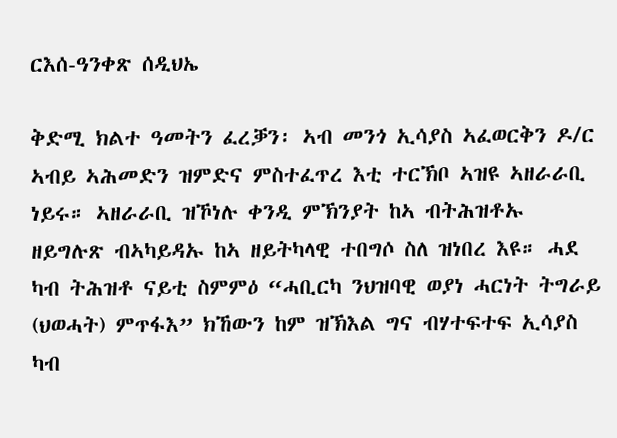ርእሰ-ዓንቀጽ ሰዲህኤ

ቅድሚ ክልተ ዓመትን ፈረቓን፡ ኣብ መንጎ ኢሳያስ ኣፈወርቅን ዶ/ር ኣብይ ኣሕመድን ዝምድና ምስተፈጥረ እቲ ተርኽቦ ኣዝዩ ኣዘራራቢ ነይሩ። ኣዘራራቢ ዝኾነሉ ቀንዲ ምኽንያት ከኣ ብትሕዝቶኡ ዘይግሉጽ ብኣካይዳኡ ከኣ ዘይትካላዊ ተበግሶ ስለ ዝነበረ እዩ። ሓደ ካብ ትሕዝቶ ናይቲ ስምምዕ “ሓቢርካ ንህዝባዊ ወያነ ሓርነት ትግራይ (ህወሓት) ምጥፋእ” ክኸውን ከም ዝኽእል ግና ብሃተፍተፍ ኢሳያስ ካብ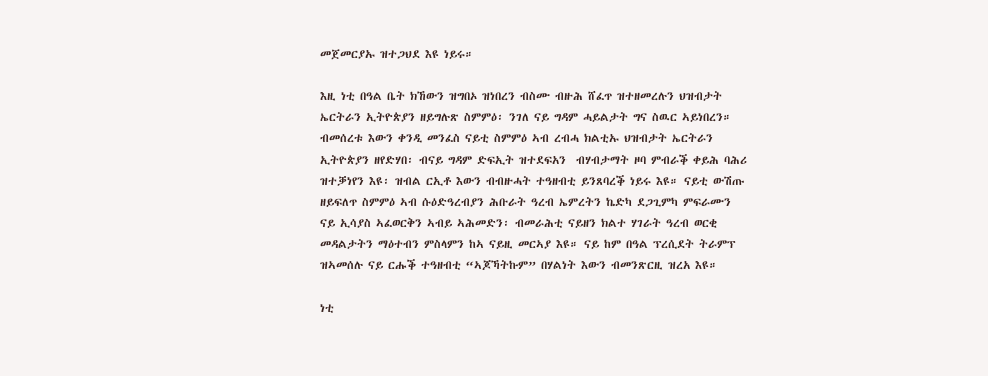መጀመርያኡ ዝተጋህደ እዩ ነይሩ።

እዚ ነቲ በዓል ቤት ክኸውን ዝግበኦ ዝነበረን ብስሙ ብዙሕ ሸፈጥ ዝተዘመረሉን ህዝብታት ኤርትራን ኢትዮጵያን ዘይግሉጽ ስምምዕ፡ ንገለ ናይ ግዳም ሓይልታት ግና ስዉር ኣይነበረን። ብመሰረቱ እውን ቀንዲ መንፈስ ናይቲ ስምምዕ ኣብ ረብሓ ክልቲኡ ህዝብታት ኤርትራን ኢትዮጵያን ዘየድሃበ፡ ብናይ ግዳም ድፍኢት ዝተደፍአን  ብሃብታማት ዞባ ምብራቕ ቀይሕ ባሕሪ ዝተቓነየን እዩ፡ ዝብል ርኢቶ እውን ብብዙሓት ተዓዘብቲ ይንጸባረቕ ነይሩ እዩ። ናይቲ ውሽጡ ዘይፍለጥ ስምምዕ ኣብ ሱዕድዓረብያን ሕቡራት ዓረብ ኤምረትን ኬድካ ደጋጊምካ ምፍራሙን ናይ ኢሳያስ ኣፈወርቅን ኣብይ ኣሕመድን፡ ብመራሕቲ ናይዘን ክልተ ሃገራት ዓረብ ወርቂ መዳልታትን ማዕተብን ምስላምን ከኣ ናይዚ መርኣያ እዩ። ናይ ከም በዓል ፕረሲደት ትራምፕ  ዝኣመሰሉ ናይ ርሑቕ ተዓዘብቲ “ኣጆኻትኩም” በሃልነት እውን ብመንጽርዚ ዝረአ እዩ።

ነቲ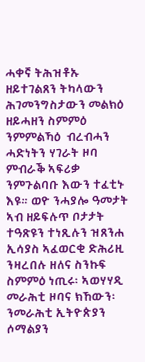ሓቀኛ ትሕዝቶኡ ዘይተገልጸን ትካላውን  ሕገመንግስታውን መልክዕ ዘይሓዘን ስምምዕ ንምምልኻዕ  ብረብሓን ሓድነትን ሃገራት ዞባ ምብራቕ ኣፍሪቃ ንምጉልባቡ እውን ተፈቲኑ እዩ። ወዮ ንሓያሎ ዓመታት ኣብ ዘይፍሉጥ ቦታታት  ተዓጽዩን ተነጺሉን ዝጸንሐ ኢሳያስ ኣፈወርቂ ድሕሪዚ ንዛረበሉ ዘለና ስንኩፍ ስምምዕ ነጢሩ፡ ኣወሃሃዲ መራሕቲ ዞባና ክኸውን፡ ንመራሕቲ ኢትዮጵያን ሶማልያን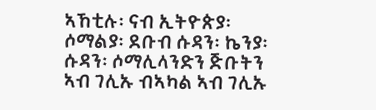ኣኸቲሉ፡ ናብ ኢትዮጵያ፡ ሶማልያ፡ ደቡብ ሱዳን፡ ኬንያ፡ ሱዳን፡ ሶማሊላንድን ጅቡትን ኣብ ገሊኡ ብኣካል ኣብ ገሊኡ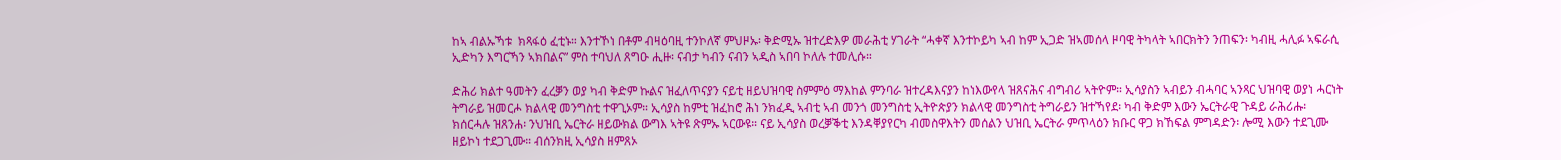ከኣ ብልኡኻቱ  ክጻፋዕ ፈቲኑ። እንተኾነ በቶም ብዛዕባዚ ተንኮለኛ ምህዞኡ፡ ቅድሚኡ ዝተረድእዎ መራሕቲ ሃገራት “ሓቀኛ እንተኮይካ ኣብ ከም ኢጋድ ዝኣመሰላ ዞባዊ ትካላት ኣበርክትን ንጠፍን፡ ካብዚ ሓሊፉ ኣፍራሲ ኢድካን እግርኻን ኣክበልና” ምስ ተባህለ ጸግዑ ሒዙ፡ ናብታ ካብን ናብን ኣዲስ ኣበባ ኮለሉ ተመሊሱ።

ድሕሪ ክልተ ዓመትን ፈረቓን ወያ ካብ ቅድም ኩልና ዝፈለጥናያን ናይቲ ዘይህዝባዊ ስምምዕ ማእከል ምንባራ ዝተረዳእናያን ከነእውየላ ዝጸናሕና ብግብሪ ኣትዮም። ኢሳያስን ኣብይን ብሓባር ኣንጻር ህዝባዊ ወያነ ሓርነት ትግራይ ዝመርሖ ክልላዊ መንግስቲ ተዋጊኦም። ኢሳያስ ከምቲ ዝፈከሮ ሕነ ንክፈዲ ኣብቲ ኣብ መንጎ መንግስቲ ኢትዮጵያን ክልላዊ መንግስቲ ትግራይን ዝተኻየደ፡ ካብ ቅድም እውን ኤርትራዊ ጉዳይ ራሕሪሑ፡ ክሰርሓሉ ዝጸንሐ፡ ንህዝቢ ኤርትራ ዘይውክል ውግእ ኣትዩ ጽምኡ ኣርውዩ። ናይ ኢሳያስ ወረቓቕቲ እንዳቐያየርካ ብመስዋእትን መሰልን ህዝቢ ኤርትራ ምጥላዕን ክቡር ዋጋ ክኸፍል ምግዳድን፡ ሎሚ እውን ተደጊሙ ዘይኮነ ተደጋጊሙ። ብሰንክዚ ኢሳያስ ዘምጸኦ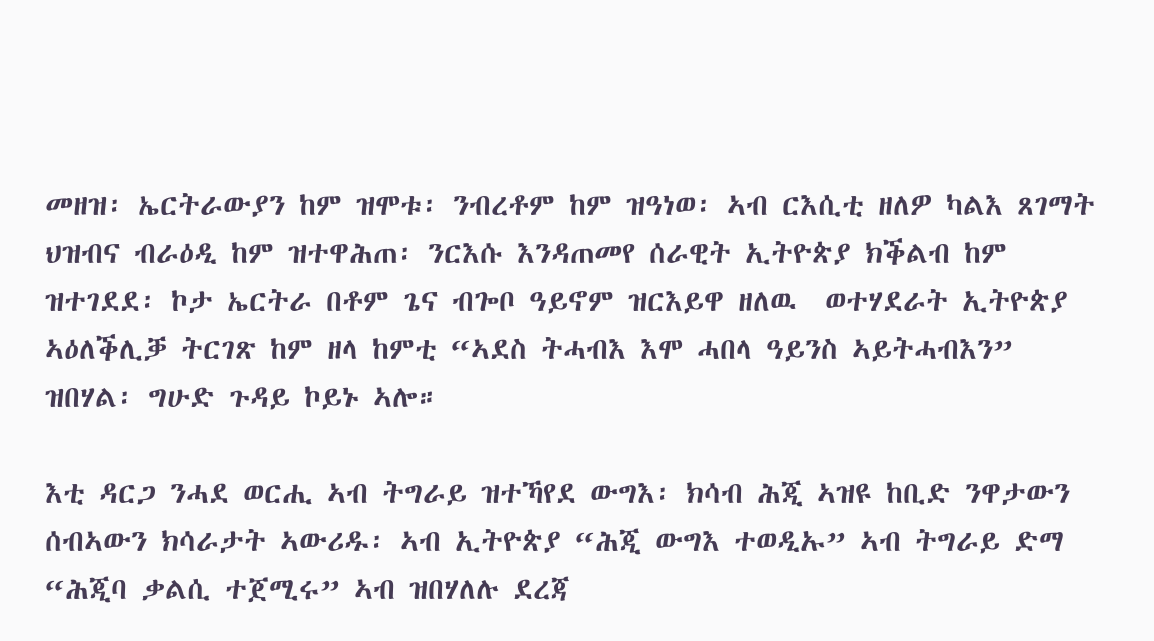መዘዝ፡ ኤርትራውያን ከም ዝሞቱ፡ ንብረቶም ከም ዝዓነወ፡ ኣብ ርእሲቲ ዘለዎ ካልእ ጸገማት ህዝብና ብራዕዲ ከም ዝተዋሕጠ፡ ንርእሱ እንዳጠመየ ሰራዊት ኢትዮጵያ ክቕልብ ከም ዝተገደደ፡ ኮታ ኤርትራ በቶም ጌና ብጐቦ ዓይኖም ዝርእይዋ ዘለዉ  ወተሃደራት ኢትዮጵያ ኣዕለቕሊቓ ትርገጽ ከም ዘላ ከምቲ “ኣደስ ትሓብእ እሞ ሓበላ ዓይንስ ኣይትሓብእን” ዝበሃል፡ ግሁድ ጉዳይ ኮይኑ ኣሎ።

እቲ ዳርጋ ንሓደ ወርሒ ኣብ ትግራይ ዝተኻየደ ውግእ፡ ክሳብ ሕጂ ኣዝዩ ከቢድ ንዋታውን ሰብኣውን ክሳራታት ኣውሪዱ፡ ኣብ ኢትዮጵያ “ሕጂ ውግእ ተወዲኡ” ኣብ ትግራይ ድማ “ሕጂባ ቃልሲ ተጀሚሩ” ኣብ ዝበሃለሉ ደረጃ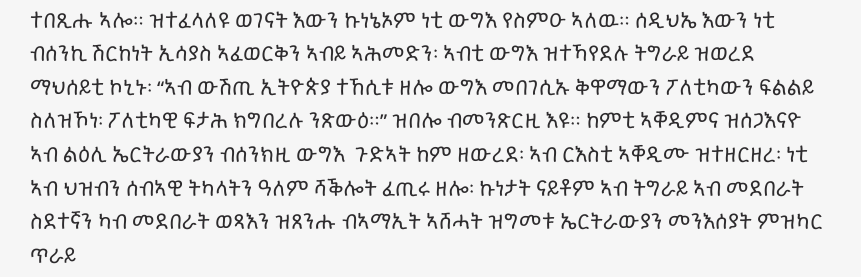ተበጺሑ ኣሎ። ዝተፈላለዩ ወገናት እውን ኩነኔኦም ነቲ ውግእ የስምዑ ኣለዉ። ሰዲህኤ እውን ነቲ ብሰንኪ ሽርከነት ኢሳያስ ኣፈወርቅን ኣብይ ኣሕመድን፡ ኣብቲ ውግእ ዝተኻየደሉ ትግራይ ዝወረደ ማህሰይቲ ኮኒኑ፡ “ኣብ ውሽጢ ኢትዮጵያ ተኸሲቱ ዘሎ ውግእ መበገሲኡ ቅዋማውን ፖለቲካውን ፍልልይ ስለዝኾነ፡ ፖለቲካዊ ፍታሕ ክግበረሉ ንጽውዕ።” ዝበሎ ብመንጽርዚ እዩ። ከምቲ ኣቐዲምና ዝሰጋእናዮ ኣብ ልዕሊ ኤርትራውያን ብሰንክዚ ውግእ  ጉድኣት ከም ዘውረደ፡ ኣብ ርእስቲ ኣቐዲሙ ዝተዘርዘረ፡ ነቲ ኣብ ህዝብን ሰብኣዊ ትካላትን ዓለም ሻቕሎት ፈጢሩ ዘሎ፡ ኩነታት ናይቶም ኣብ ትግራይ ኣብ መደበራት ስደተኛን ካብ መደበራት ወጻእን ዝጸንሑ ብኣማኢት ኣሸሓት ዝግመቱ ኤርትራውያን መንእሰያት ምዝካር ጥራይ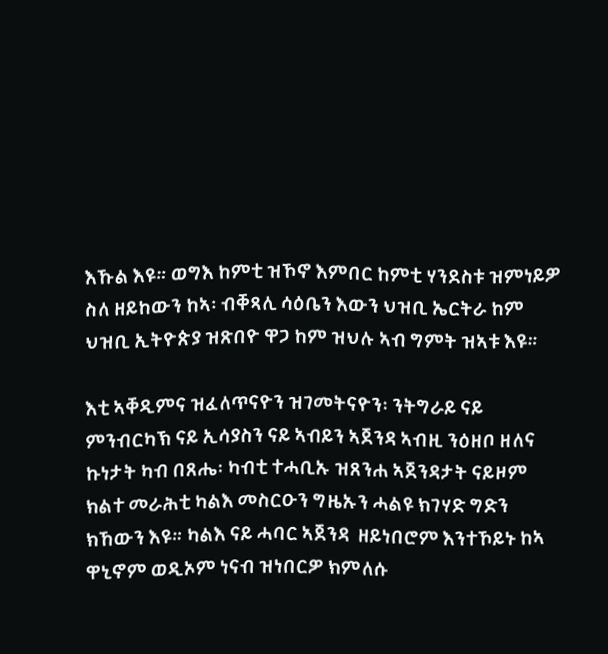እኹል እዩ። ወግእ ከምቲ ዝኾኖ እምበር ከምቲ ሃንደስቱ ዝምነይዎ ስለ ዘይከውን ከኣ፡ ብቐጻሊ ሳዕቤን እውን ህዝቢ ኤርትራ ከም ህዝቢ ኢትዮጵያ ዝጽበዮ ዋጋ ከም ዝህሉ ኣብ ግምት ዝኣቱ እዩ።

እቲ ኣቐዲምና ዝፈለጥናዮን ዝገመትናዮን፡ ንትግራይ ናይ ምንብርካኽ ናይ ኢሳያስን ናይ ኣብይን ኣጀንዳ ኣብዚ ንዕዘቦ ዘለና ኩነታት ካብ በጸሔ፡ ካብቲ ተሓቢኡ ዝጸንሐ ኣጀንዳታት ናይዞም ክልተ መራሕቲ ካልእ መስርዑን ግዜኡን ሓልዩ ክገሃድ ግድን ክኸውን እዩ። ካልእ ናይ ሓባር ኣጀንዳ  ዘይነበሮም እንተኾይኑ ከኣ ዋኒኖም ወዲኦም ነናብ ዝነበርዎ ክምለሱ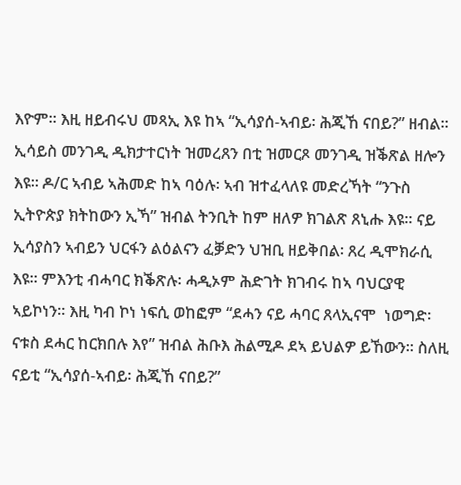እዮም። እዚ ዘይብሩህ መጻኢ እዩ ከኣ “ኢሳያሰ-ኣብይ፡ ሕጂኸ ናበይ?” ዘብል። ኢሳይስ መንገዲ ዲክታተርነት ዝመረጸን በቲ ዝመርጾ መንገዲ ዝቕጽል ዘሎን እዩ። ዶ/ር ኣብይ ኣሕመድ ከኣ ባዕሉ፡ ኣብ ዝተፈላለዩ መድረኻት “ንጉስ ኢትዮጵያ ክትከውን ኢኻ” ዝብል ትንቢት ከም ዘለዎ ክገልጽ ጸኒሑ እዩ። ናይ ኢሳያስን ኣብይን ህርፋን ልዕልናን ፈቓድን ህዝቢ ዘይቅበል፡ ጸረ ዲሞክራሲ እዩ። ምእንቲ ብሓባር ክቕጽሉ፡ ሓዲኦም ሕድገት ክገብሩ ከኣ ባህርያዊ ኣይኮነን። እዚ ካብ ኮነ ነፍሲ ወከፎም “ደሓን ናይ ሓባር ጸላኢናሞ  ነወግድ፡ ናቱስ ደሓር ከርክበሉ እየ” ዝብል ሕቡእ ሕልሚዶ ደኣ ይህልዎ ይኸውን። ስለዚ ናይቲ “ኢሳያሰ-ኣብይ፡ ሕጂኸ ናበይ?”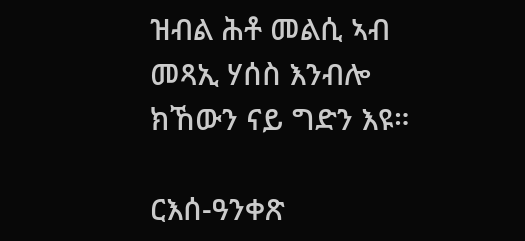ዝብል ሕቶ መልሲ ኣብ መጻኢ ሃሰስ እንብሎ ክኸውን ናይ ግድን እዩ።

ርእሰ-ዓንቀጽ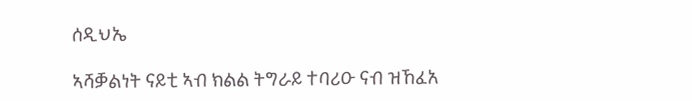ሰዲህኤ

ኣሻቓልነት ናይቲ ኣብ ክልል ትግራይ ተባሪዑ ናብ ዝኸፈአ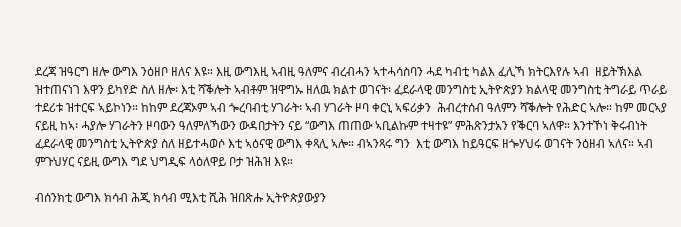ደረጃ ዝዓርግ ዘሎ ውግእ ንዕዘቦ ዘለና እዩ። እዚ ውግእዚ ኣብዚ ዓለምና ብረብሓን ኣተሓሳስባን ሓደ ካብቲ ካልእ ፈሊኻ ክትርእየሉ ኣብ  ዘይትኽእል ዝተጠናነገ እዋን ይካየድ ስለ ዘሎ፡ እቲ ሻቕሎት ኣብቶም ዝዋግኡ ዘለዉ ክልተ ወገናት፡ ፈደራላዊ መንግስቲ ኢትዮጵያን ክልላዊ መንግስቲ ትግራይ ጥራይ ተደሪቱ ዝተርፍ ኣይኮነን። ከከም ደረጃኦም ኣብ ጐረባብቲ ሃገራት፡ ኣብ ሃገራት ዞባ ቀርኒ ኣፍሪቃን  ሕብረተሰብ ዓለምን ሻቕሎት የሕድር ኣሎ። ከም መርኣያ ናይዚ ከኣ፡ ሓያሎ ሃገራትን ዞባውን ዓለምለኻውን ውዳበታትን ናይ “ውግእ ጠጠው ኣቢልኩም ተዛተዩ” ምሕጽንታአን የቕርባ ኣለዋ። እንተኾነ ቅሩብነት ፈደራላዊ መንግስቲ ኢትዮጵያ ስለ ዘይተሓወሶ እቲ ኣዕናዊ ውግእ ቀጻሊ ኣሎ። ብኣንጻሩ ግን  እቲ ውግእ ከይዓርፍ ዘጐሃህሩ ወገናት ንዕዘብ ኣለና። ኣብ ምጉህሃር ናይዚ ውግእ ግደ ህግዲፍ ላዕለዋይ ቦታ ዝሕዝ እዩ።

ብሰንክቲ ውግእ ክሳብ ሕጂ ክሳብ ሚእቲ ሺሕ ዝበጽሑ ኢትዮጵያውያን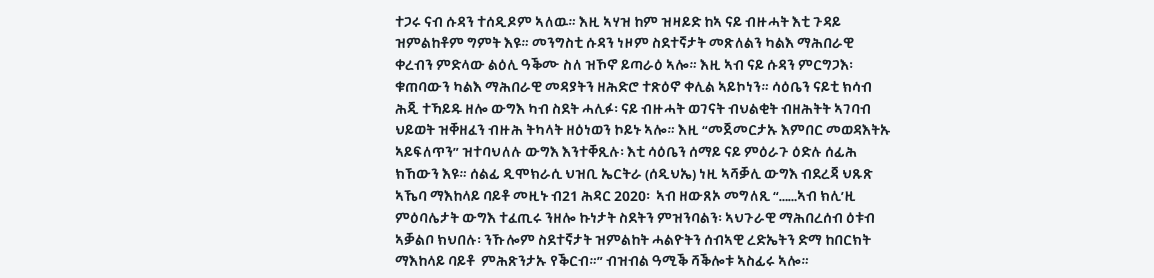ተጋሩ ናብ ሱዳን ተሰዲዶም ኣለዉ። እዚ ኣሃዝ ከም ዝዛይድ ከኣ ናይ ብዙሓት እቲ ጉዳይ ዝምልከቶም ግምት እዩ። መንግስቲ ሱዳን ነዞም ስደተኛታት መጽለልን ካልእ ማሕበራዊ ቀረብን ምድላው ልዕሊ ዓቕሙ ስለ ዝኾኖ ይጣራዕ ኣሎ። እዚ ኣብ ናይ ሱዳን ምርግጋእ፡ ቁጠባውን ካልእ ማሕበራዊ መዳያትን ዘሕድሮ ተጽዕኖ ቀሊል ኣይኮነን። ሳዕቤን ናይቲ ክሳብ ሕጂ ተኻይዱ ዘሎ ውግእ ካብ ስደት ሓሊፉ፡ ናይ ብዙሓት ወገናት ብህልቂት ብዘሕትት ኣገባብ ህይወት ዝቐዘፈን ብዙሕ ትካላት ዘዕነወን ኮይኑ ኣሎ። እዚ “መጀመርታኡ እምበር መወዳእትኡ ኣይፍለጥን” ዝተባህለሉ ውግእ እንተቐጺሉ፡ እቲ ሳዕቤን ሰማይ ናይ ምዕራጉ ዕድሉ ሰፊሕ ክኸውን እዩ። ሰልፊ ዲሞክራሲ ህዝቢ ኤርትራ (ሰዲህኤ) ነዚ ኣሻቓሊ ውግእ ብደረጃ ህጹጽ ኣኼባ ማእከላይ ባይቶ መዚኑ ብ21 ሕዳር 2020፡  ኣብ ዘውጸኦ መግለጺ “……ኣብ ክሊ’ዚ ምዕባሌታት ውግእ ተፈጢሩ ንዘሎ ኩነታት ስደትን ምዝንባልን፡ ኣህጉራዊ ማሕበረሰብ ዕቱብ ኣቓልቦ ክህበሉ፡ ንኹሎም ስደተኛታት ዝምልከት ሓልዮትን ሰብኣዊ ረድኤትን ድማ ከበርክት ማእከላይ ባይቶ  ምሕጽንታኡ የቕርብ።” ብዝብል ዓሚቕ ሻቕሎቱ ኣስፊሩ ኣሎ።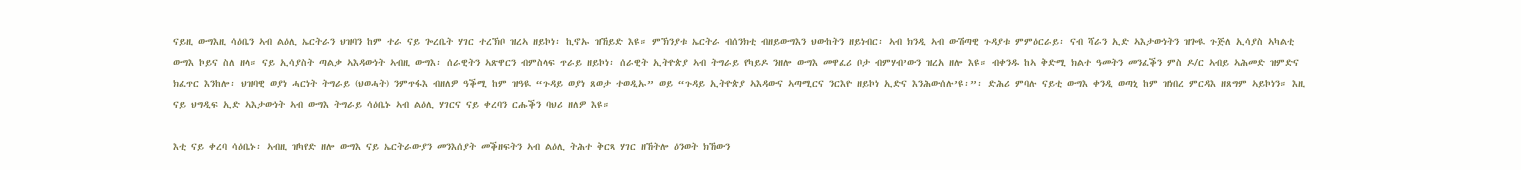ናይዚ ውግእዚ ሳዕቤን ኣብ ልዕሊ ኤርትራን ህዝባን ከም ተራ ናይ ጐረቤት ሃገር ተረኽቦ ዝረኣ ዘይኮነ፡ ኪኖኡ ዝኸይድ እዩ። ምኽንያቱ ኤርትራ ብሰንክቲ ብዘይውግእን ህውከትን ዘይነብር፡ ኣብ ክንዲ ኣብ ውሽጣዊ ጉዳያቱ ምምዕርራይ፡ ናብ ሻራን ኢድ ኣእታውነትን ዝጐዪ ጉጅለ ኢሳያስ ኣካልቲ ውግእ ኮይና ስለ ዘላ። ናይ ኢሳያስት ጣልቃ ኣእዳውነት ኣብዚ ውግእ፡ ሰራዊትን ኣጽዋርን ብምስላፍ ጥራይ ዘይኮነ፡ ሰራዊት ኢትዮጵያ ኣብ ትግራይ የካይዶ ንዘሎ ውግእ መዋፈሪ ቦታ ብምሃብ’ውን ዝረአ ዘሎ እዩ። ብቀንዱ ከኣ ቅድሚ ክልተ ዓመትን መንፈቕን ምስ ዶ/ር ኣብይ ኣሕመድ ዝምድና ክፈጥር እንከሎ፡ ህዝባዊ ወያነ ሓርነት ትግራይ (ህወሓት) ንምጥፋእ ብዘለዎ ዓቕሚ ከም ዝዓዪ “ጉዳይ ወያነ ጸወታ ተወዲኡ” ወይ “ጉዳይ ኢትዮጵያ ኣእዳውና ኣጣሚርና ንርእዮ ዘይኮነ ኢድና እንሕውሰሉ’ዩ፡”፡ ድሕሪ ምባሉ ናይቲ ውግእ ቀንዲ ወጣኒ ከም ዝነበረ ምርዳእ ዘጸግም ኣይኮነን። እዚ ናይ ህግዲፍ ኢድ ኣእታውነት ኣብ ውግእ ትግራይ ሳዕቤኑ ኣብ ልዕሊ ሃገርና ናይ ቀረባን ርሑቕን ባህሪ ዘለዎ እዩ።

እቲ ናይ ቀረባ ሳዕቤኑ፡ ኣብዚ ዝካየድ ዘሎ ውግእ ናይ ኤርትራውያን መንእሰያት መቕዘፍትን ኣብ ልዕሊ ትሕተ ቅርጻ ሃገር ዘኸትሎ ዕንወት ክኸውን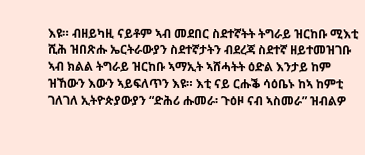እዩ። ብዘይካዚ ናይቶም ኣብ መደበር ስደተኛትት ትግራይ ዝርከቡ ሚእቲ ሺሕ ዝበጽሑ ኤርትራውያን ስደተኛታትን ብደረጃ ስደተኛ ዘይተመዝገቡ ኣብ ክልል ትግራይ ዝርከቡ ኣማኢት ኣሸሓትት ዕድል እንታይ ከም ዝኸውን እውን ኣይፍለጥን እዩ። እቲ ናይ ርሑቕ ሳዕቤኑ ከኣ ከምቲ ገለገለ ኢትዮጵያውያን “ድሕሪ ሑመራ፡ ጉዕዞ ናብ ኣስመራ” ዝብልዎ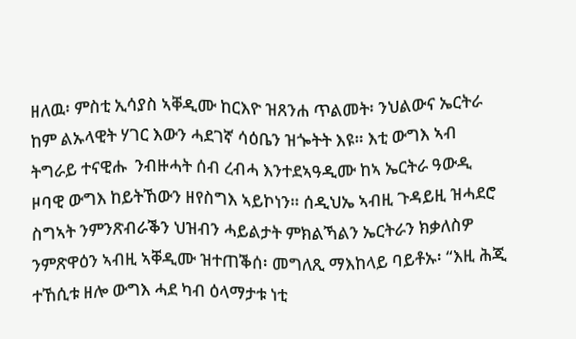ዘለዉ፡ ምስቲ ኢሳያስ ኣቐዲሙ ከርእዮ ዝጸንሐ ጥልመት፡ ንህልውና ኤርትራ ከም ልኡላዊት ሃገር እውን ሓደገኛ ሳዕቤን ዝጐትት እዩ። እቲ ውግእ ኣብ ትግራይ ተናዊሑ  ንብዙሓት ሰብ ረብሓ እንተደኣዓዲሙ ከኣ ኤርትራ ዓውዲ ዞባዊ ውግእ ከይትኸውን ዘየስግእ ኣይኮነን። ሰዲህኤ ኣብዚ ጉዳይዚ ዝሓደሮ ስግኣት ንምንጽብራቕን ህዝብን ሓይልታት ምክልኻልን ኤርትራን ክቃለስዎ ንምጽዋዕን ኣብዚ ኣቐዲሙ ዝተጠቕሰ፡ መግለጺ ማእከላይ ባይቶኡ፡ “እዚ ሕጂ ተኸሲቱ ዘሎ ውግእ ሓደ ካብ ዕላማታቱ ነቲ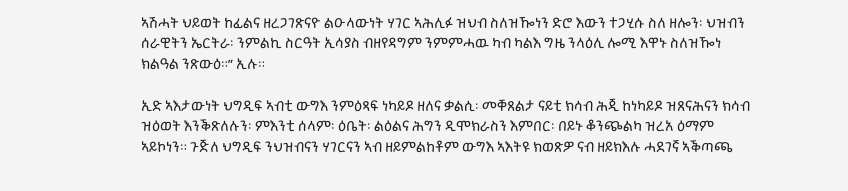ኣሽሓት ህይወት ከፊልና ዘረጋገጽናዮ ልዑላውነት ሃገር ኣሕሊፉ ዝህብ ስለዝዀነን ድሮ እውን ተጋሂሱ ስለ ዘሎን፡ ህዝብን ሰራዊትን ኤርትራ፡ ንምልኪ ስርዓት ኢሳያስ ብዘየዳግም ንምምሓዉ ካብ ካልእ ግዜ ንላዕሊ ሎሚ እዋኑ ስለዝዀነ ክልዓል ንጽውዕ።” ኢሉ።

ኢድ ኣእታውነት ህግዲፍ ኣብቲ ውግእ ንምዕጻፍ ነካይዶ ዘለና ቃልሲ፡ መቐጸልታ ናይቲ ክሳብ ሕጂ ከነካይዶ ዝጸናሕናን ክሳብ ዝዕወት እንቕጽለሉን፡ ምእንቲ ሰላም፡ ዕቤት፡ ልዕልና ሕግን ዲሞክራስን እምበር፡ በይኑ ቆንጭልካ ዝረአ ዕማም ኣይኮነን። ጉጅለ ህግዲፍ ንህዝብናን ሃገርናን ኣብ ዘይምልከቶም ውግእ ኣእትዩ ክወጽዎ ናብ ዘይክእሉ ሓደገኛ ኣቕጣጫ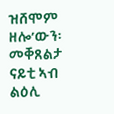ዝሸሞም ዘሎ’ውን፡ መቐጸልታ ናይቲ ኣብ ልዕሊ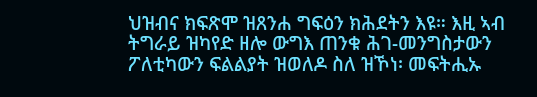ህዝብና ክፍጽሞ ዝጸንሐ ግፍዕን ክሕደትን እዩ። እዚ ኣብ ትግራይ ዝካየድ ዘሎ ውግእ ጠንቁ ሕገ-መንግስታውን ፖለቲካውን ፍልልያት ዝወለዶ ስለ ዝኾነ፡ መፍትሒኡ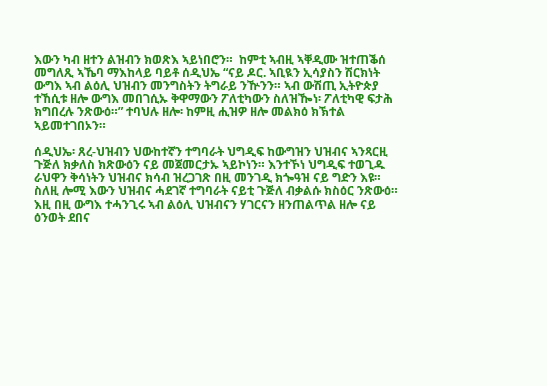እውን ካብ ዘተን ልዝብን ክወጽእ ኣይነበሮን።  ከምቲ ኣብዚ ኣቐዲሙ ዝተጠቕሰ መግለጺ ኣኼባ ማእከላይ ባይቶ ሰዲህኤ “ናይ ዶር. ኣቢዪን ኢሳያስን ሽርክነት ውግእ ኣብ ልዕሊ ህዝብን መንግስትን ትግራይ ንዅንን። ኣብ ውሽጢ ኢትዮጵያ ተኸሲቱ ዘሎ ውግእ መበገሲኡ ቅዋማውን ፖለቲካውን ስለዝዀነ፡ ፖለቲካዊ ፍታሕ ክግበረሉ ንጽውዕ።” ተባህሉ ዘሎ፡ ከምዚ ሒዝዎ ዘሎ መልክዕ ክኽተል ኣይመተገበኦን።

ሰዲህኤ፡ ጸረ-ህዝብን ህውከተኛን ተግባራት ህግዲፍ ከውግዝን ህዝብና ኣንጻርዚ ጉጅለ ክቃለስ ክጽውዕን ናይ መጀመርታኡ ኣይኮነን። እንተኾነ ህግዲፍ ተወጊዱ ራህዋን ቅሳነትን ህዝብና ክሳብ ዝረጋገጽ በዚ መንገዲ ክጐዓዝ ናይ ግድን እዩ። ስለዚ ሎሚ እውን ህዝብና ሓደገኛ ተግባራት ናይቲ ጉጅለ ብቃልሱ ክስዕር ንጽውዕ። እዚ በዚ ውግእ ተሓንጊሩ ኣብ ልዕሊ ህዝብናን ሃገርናን ዘንጠልጥል ዘሎ ናይ ዕንወት ደበና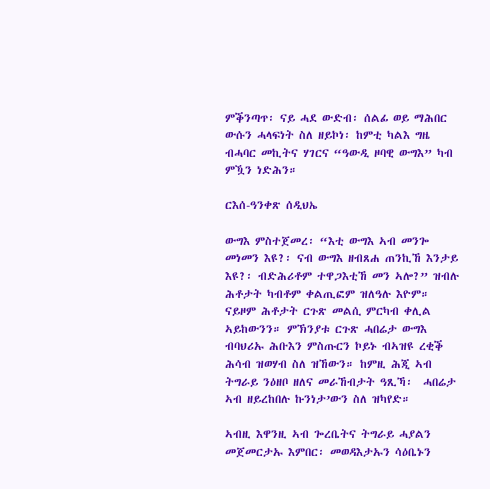ምቕንጣጥ፡ ናይ ሓደ ውድብ፡ ሰልፊ ወይ ማሕበር ውሱን ሓላፍነት ስለ ዘይኮነ፡ ከምቲ ካልእ ግዜ ብሓባር መኪትና ሃገርና “ዓውዲ ዞባዊ ውግእ” ካብ ምዃን ነድሕን።

ርእሰ-ዓንቀጽ ሰዲህኤ

ውግእ ምስተጀመረ፡ “እቲ ውግእ ኣብ መንጐ መነመን እዩ?፡ ናብ ውግእ ዘብጸሐ ጠንኪኸ እንታይ እዩ?፡ ብድሕሪቶም ተዋጋእቲኸ መን ኣሎ?” ዝብሉ ሕቶታት ካብቶም ቀልጢፎም ዝለዓሉ እዮም። ናይዞም ሕቶታት ርጉጽ መልሲ ምርካብ ቀሊል ኣይከውንን። ምኽንያቱ ርጉጽ ሓበሬታ ውግእ ብባህሪኡ ሕቡእን ምስጡርን ኮይኑ ብኣዝዩ ረቂቕ ሕሳብ ዝወሃብ ስለ ዝኸውን። ከምዚ ሕጂ ኣብ ትግራይ ንዕዘቦ ዘለና መራኸብታት ዓጺኻ፡  ሓበሬታ ኣብ ዘይረከበሉ ኩንነታ’ውን ስለ ዝካየድ።

ኣብዚ እዋንዚ ኣብ ጐረቤትና ትግራይ ሓያልን መጀመርታኡ እምበር፡ መወዳእታኡን ሳዕቤኑን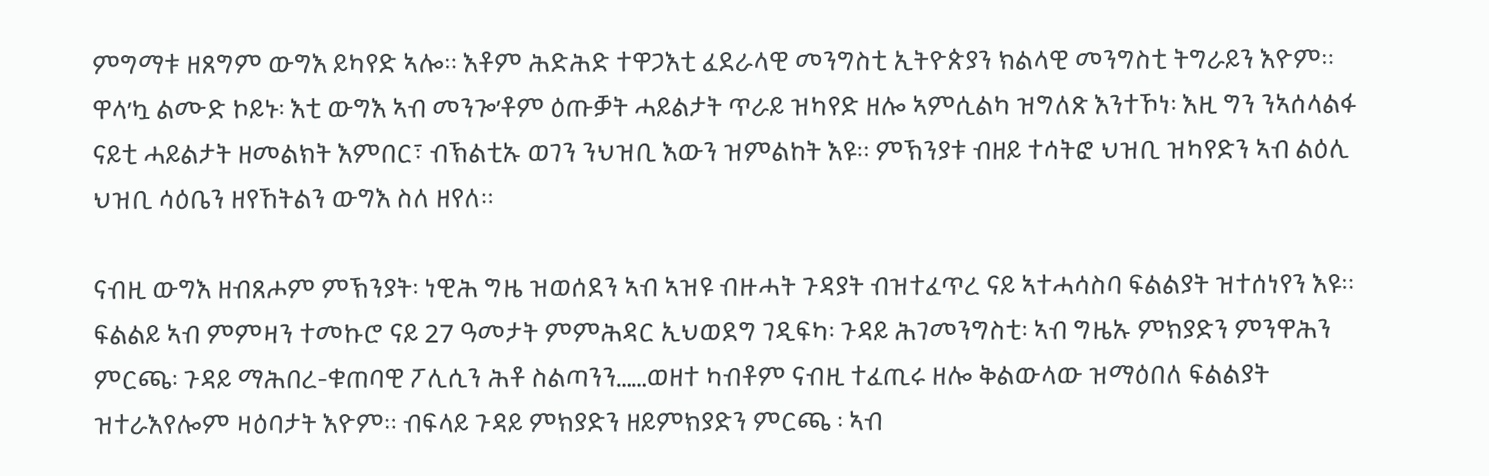ምግማቱ ዘጸግም ውግእ ይካየድ ኣሎ። እቶም ሕድሕድ ተዋጋእቲ ፈደራላዊ መንግስቲ ኢትዮጵያን ክልላዊ መንግስቲ ትግራይን እዮም። ዋላ’ኳ ልሙድ ኮይኑ፡ እቲ ውግእ ኣብ መንጐ’ቶም ዕጡቓት ሓይልታት ጥራይ ዝካየድ ዘሎ ኣምሲልካ ዝግለጽ እንተኾነ፡ እዚ ግን ንኣሰላልፋ ናይቲ ሓይልታት ዘመልክት እምበር፣ ብኽልቲኡ ወገን ንህዝቢ እውን ዝምልከት እዩ። ምኽንያቱ ብዘይ ተሳትፎ ህዝቢ ዝካየድን ኣብ ልዕሊ ህዝቢ ሳዕቤን ዘየኸትልን ውግእ ስለ ዘየለ።

ናብዚ ውግእ ዘብጸሖም ምኽንያት፡ ነዊሕ ግዜ ዝወሰደን ኣብ ኣዝዩ ብዙሓት ጉዳያት ብዝተፈጥረ ናይ ኣተሓሳስባ ፍልልያት ዝተሰነየን እዩ። ፍልልይ ኣብ ምምዛን ተመኩሮ ናይ 27 ዓመታት ምምሕዳር ኢህወደግ ገዲፍካ፡ ጉዳይ ሕገመንግስቲ፡ ኣብ ግዜኡ ምክያድን ምንዋሕን ምርጫ፡ ጉዳይ ማሕበረ-ቁጠባዊ ፖሊሲን ሕቶ ስልጣንን……ወዘተ ካብቶም ናብዚ ተፈጢሩ ዘሎ ቅልውላው ዝማዕበለ ፍልልያት ዝተራእየሎም ዛዕባታት እዮም። ብፍላይ ጉዳይ ምክያድን ዘይምክያድን ምርጫ ፡ ኣብ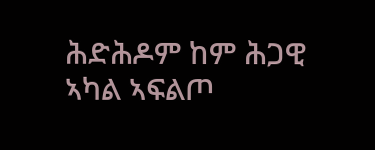ሕድሕዶም ከም ሕጋዊ ኣካል ኣፍልጦ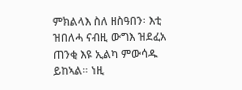ምክልላእ ስለ ዘስዓበን፡ እቲ ዝበለሓ ናብዚ ውግእ ዝደፈአ ጠንቂ እዩ ኢልካ ምውሳዱ ይከኣል። ነዚ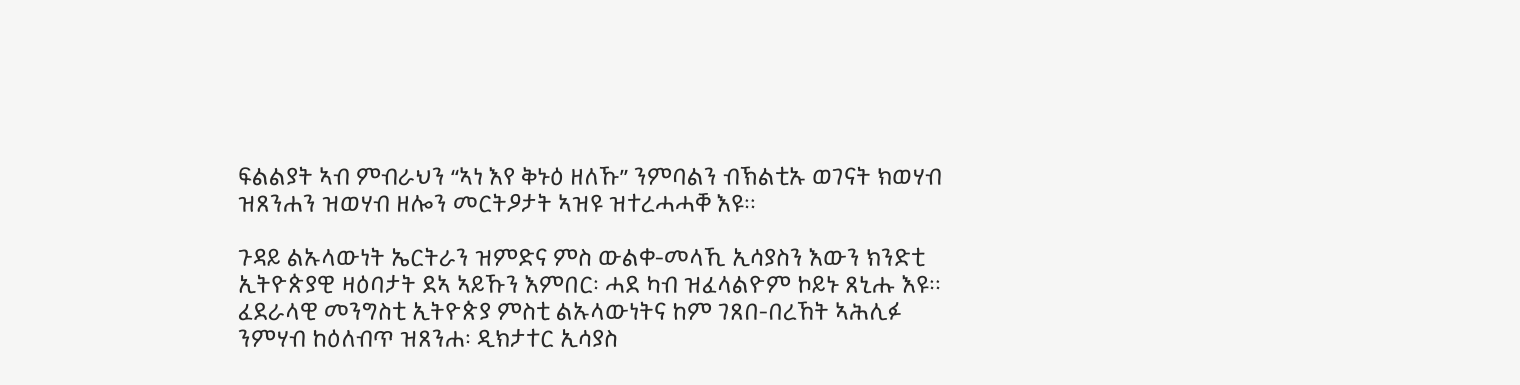ፍልልያት ኣብ ምብራህን “ኣነ እየ ቅኑዕ ዘለኹ” ንምባልን ብኽልቲኡ ወገናት ክወሃብ ዝጸንሐን ዝወሃብ ዘሎን መርትዖታት ኣዝዩ ዝተረሓሓቐ እዩ።

ጉዳይ ልኡላውነት ኤርትራን ዝምድና ምስ ውልቀ-መላኺ ኢሳያስን እውን ክንድቲ ኢትዮጵያዊ ዛዕባታት ደኣ ኣይኹን እምበር፡ ሓደ ካብ ዝፈላልዮም ኮይኑ ጸኒሑ እዩ። ፈደራላዊ መንግስቲ ኢትዮጵያ ምስቲ ልኡላውነትና ከም ገጸበ-በረኸት ኣሕሊፉ ንምሃብ ከዕለብጥ ዝጸንሐ፡ ዲክታተር ኢሳያስ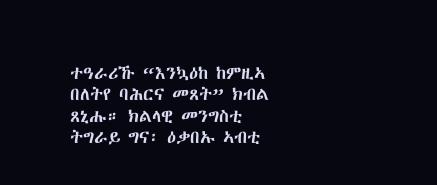ተዓራሪኹ “እንኳዕከ ከምዚኣ በለትየ ባሕርና መጸት” ክብል ጸኒሑ። ክልላዊ መንግስቲ ትግራይ ግና፡ ዕቃበኡ ኣብቲ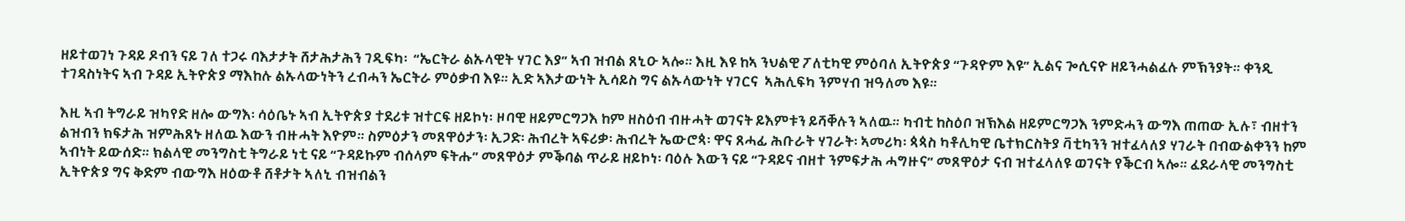ዘይተወገነ ጉዳይ ዶብን ናይ ገለ ተጋሩ ባእታታት ሸታሕታሕን ገዲፍካ፡  “ኤርትራ ልኡላዊት ሃገር እያ” ኣብ ዝብል ጸኒዑ ኣሎ። እዚ እዩ ከኣ ንህልዊ ፖለቲካዊ ምዕባለ ኢትዮጵያ “ጉዳዮም እዩ” ኢልና ጐሲናዮ ዘይንሓልፈሉ ምኽንያት። ቀንዲ ተገዳስነትና ኣብ ጉዳይ ኢትዮጵያ ማእከሉ ልኡላውነትን ረብሓን ኤርትራ ምዕቃብ እዩ። ኢድ ኣእታውነት ኢሳይስ ግና ልኡላውነት ሃገርና  ኣሕሊፍካ ንምሃብ ዝዓለመ እዩ።

እዚ ኣብ ትግራይ ዝካየድ ዘሎ ውግእ፡ ሳዕቤኑ ኣብ ኢትዮጵያ ተደሪቱ ዝተርፍ ዘይኮነ፡ ዞባዊ ዘይምርግጋእ ከም ዘስዕብ ብዙሓት ወገናት ይእምቱን ይሻቐሉን ኣለዉ። ካብቲ ከስዕቦ ዝኽእል ዘይምርግጋእ ንምድሓን ውግእ ጠጠው ኢሉ፣ ብዘተን ልዝብን ክፍታሕ ዝምሕጸኑ ዘለዉ እውን ብዙሓት እዮም። ስምዕታን መጸዋዕታን፡ ኢጋድ፡ ሕብረት ኣፍሪቃ፡ ሕብረት ኤውሮጳ፡ ዋና ጸሓፊ ሕቡራት ሃገራት፡ ኣመሪካ፡ ጳጳስ ካቶሊካዊ ቤተክርስትያ ቫቲካንን ዝተፈላለያ ሃገራት በብውልቀንን ከም ኣብነት ይውሰድ። ክልላዊ መንግስቲ ትግራይ ነቲ ናይ “ጉዳይኩም ብሰላም ፍትሑ” መጸዋዕታ ምቕባል ጥራይ ዘይኮነ፡ ባዕሉ እውን ናይ “ጉዳይና ብዘተ ንምፍታሕ ሓግዙና” መጸዋዕታ ናብ ዝተፈላለዩ ወገናት የቕርብ ኣሎ። ፈደራላዊ መንግስቲ ኢትዮጵያ ግና ቅድም ብውግእ ዘዕውቶ ሸቶታት ኣለኒ ብዝብልን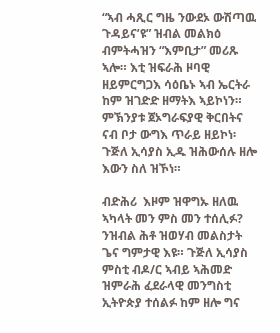“ኣብ ሓጺር ግዜ ንውደኦ ውሽጣዉ ጉዳይና’ዩ” ዝብል መልክዕ ብምትሓዝን “እምቢታ” መሪጹ ኣሎ። እቲ ዝፍራሕ ዞባዊ ዘይምርግጋእ ሳዕቤኑ ኣብ ኤርትራ ከም ዝገድድ ዘማትእ ኣይኮነን። ምኽንያቱ ጀኦግራፍያዊ ቅርበትና ናብ ቦታ ውግእ ጥራይ ዘይኮነ፡ ጉጅለ ኢሳያስ ኢዱ ዝሕውሰሉ ዘሎ እውን ስለ ዝኾነ።

ብድሕሪ  እዞም ዝዋግኡ ዘለዉ ኣካላት መን ምስ መን ተሰሊፉ? ንዝብል ሕቶ ዝወሃብ መልስታት ጌና ግምታዊ እዩ። ጉጅለ ኢሳያስ ምስቲ ብዶ/ር ኣብይ ኣሕመድ ዝምራሕ ፈደራላዊ መንግስቲ ኢትዮጵያ ተሰልፉ ከም ዘሎ ግና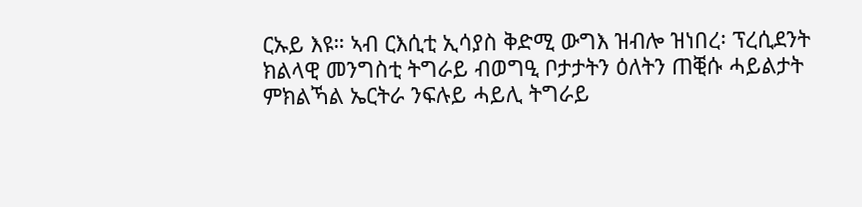ርኡይ እዩ። ኣብ ርእሲቲ ኢሳያስ ቅድሚ ውግእ ዝብሎ ዝነበረ፡ ፕረሲደንት ክልላዊ መንግስቲ ትግራይ ብወግዒ ቦታታትን ዕለትን ጠቒሱ ሓይልታት ምክልኻል ኤርትራ ንፍሉይ ሓይሊ ትግራይ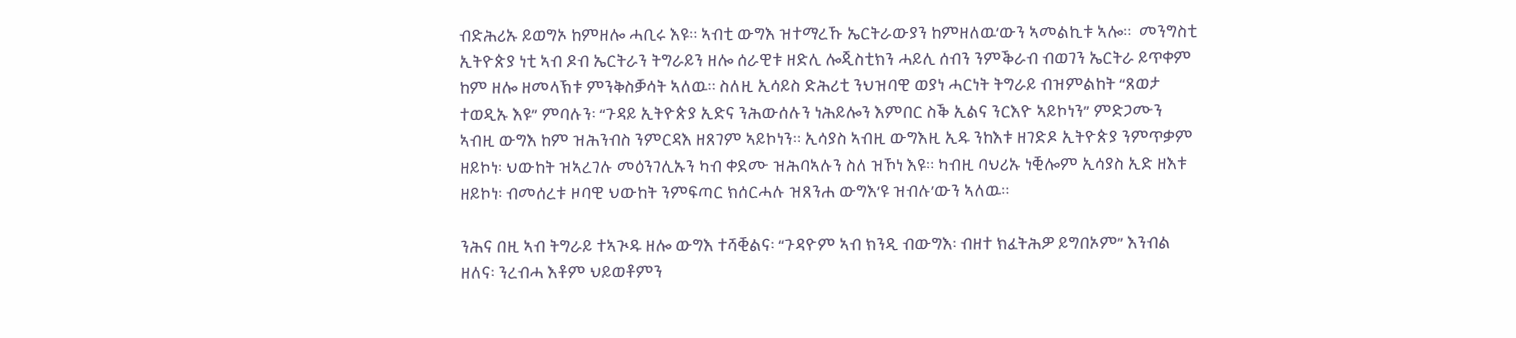ብድሕሪኡ ይወግኦ ከምዘሎ ሓቢሩ እዩ። ኣብቲ ውግእ ዝተማረኹ ኤርትራውያን ከምዘለዉ’ውን ኣመልኪቱ ኣሎ።  መንግስቲ ኢትዮጵያ ነቲ ኣብ ዶብ ኤርትራን ትግራይን ዘሎ ሰራዊቱ ዘድሊ ሎጂስቲክን ሓይሊ ሰብን ንምቕራብ ብወገን ኤርትራ ይጥቀም ከም ዘሎ ዘመላኽቱ ምንቅስቓሳት ኣለዉ። ስለዚ ኢሳይስ ድሕሪቲ ንህዝባዊ ወያነ ሓርነት ትግራይ ብዝምልከት “ጸወታ ተወዲኡ እዩ” ምባሉን፡ “ጉዳይ ኢትዮጵያ ኢድና ንሕውሰሉን ነሕይሎን እምበር ስቕ ኢልና ንርእዮ ኣይኮነን” ምድጋሙን ኣብዚ ውግእ ከም ዝሕንብስ ንምርዳእ ዘጸገም ኣይኮነን። ኢሳያስ ኣብዚ ውግእዚ ኢዱ ንከእቱ ዘገድዶ ኢትዮጵያ ንምጥቃም ዘይኮነ፡ ህውከት ዝኣረገሉ መዕንገሊኡን ካብ ቀደሙ ዝሕባኣሉን ስለ ዝኾነ እዩ። ካብዚ ባህሪኡ ነቒሎም ኢሳያስ ኢድ ዘእቱ ዘይኮነ፡ ብመሰረቱ ዞባዊ ህውከት ንምፍጣር ክሰርሓሉ ዝጸንሐ ውግእ’ዩ ዝብሉ’ውን ኣለዉ።

ንሕና በዚ ኣብ ትግራይ ተኣጒዱ ዘሎ ውግእ ተሻቒልና፡ “ጉዳዮም ኣብ ክንዲ ብውግእ፡ ብዘተ ክፈትሕዎ ይግበኦም” እንብል ዘለና፡ ንረብሓ እቶም ህይወቶምን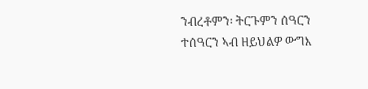ንብረቶምን፡ ትርጉምን ሰዓርን ተሰዓርን ኣብ ዘይህልዎ ውግእ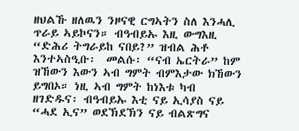ዘህልኹ ዘለዉን ንዞናዊ ርግኣትን ስለ እንሓሊ ጥራይ ኣይኮናን። ብዓብይኡ እዚ ውግእዚ “ድሕሪ ትግራይከ ናበይ?” ዝብል ሕቶ እንተኣስዒቡ፡  መልሱ፡ “ናብ ኤርትራ” ከም ዝኸውን እውን ኣብ ግምት ብምእታው ክኸውን ይግበኦ። ነዚ ኣብ ግምት ከነእቱ ካብ ዘገድዱና፡ ብዓብይኡ እቲ ናይ ኢሳያስ ናይ “ሓደ ኢና” ወደኽደኽን ናይ ብልጽግና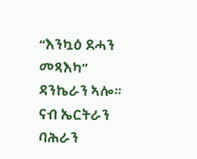“እንኳዕ ደሓን መጻእካ” ዳንኬራን ኣሎ። ናብ ኤርትራን ባሕራን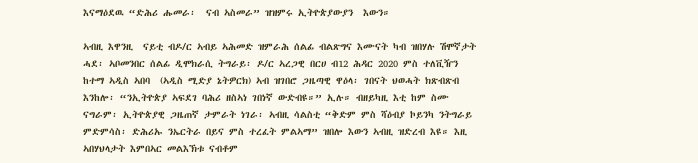እናማዕደዉ “ድሕሪ ሑመራ፡  ናብ ኣስመራ” ዝዝምሩ ኢትዮጵያውያን  እውን።

ኣብዚ እዋንዚ  ናይቲ ብዶ/ር ኣብይ ኣሕመድ ዝምራሕ ሰልፊ ብልጽግና እሙናት ካብ ዝበሃሉ ሽሞኛታት ሓደ፡ ኣቦመንበር ሰልፊ ዲሞክራሲ ትግራይ፡ ዶ/ር ኣረጋዊ በርሀ ብ12 ሕዳር 2020 ምስ ተለቪዥን ከተማ ኣዲስ ኣበባ  (ኣዲስ ሚድያ ኔትዎርክ) ኣብ ዝገበሮ ጋዜጣዊ ዋዕላ፡ ገበናት ህወሓት ክጽብጽብ እንከሎ፡ “ንኢትዮጵያ ኣፍደገ ባሕሪ ዘስኣነ ገበነኛ ውድብዩ።” ኢሉ። ብዘይካዚ እቲ ከም ስሙ ናግራም፡ ኢትዮጵያዊ ጋዜጠኛ ታምራት ነገራ፡ ኣብዚ ሳልስቲ “ቅድም ምስ ሻዕብያ ኮይንካ ንትግራይ ምድምሳስ፡ ድሕሪኡ ንኤርትራ በይና ምስ ተረፈት ምልኣማ” ዝበሎ እውን ኣብዚ ዝድረብ እዩ። እዚ ኣበሃህላታት እምበኣር መልእኽቱ ናብቶም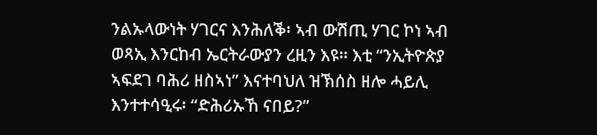ንልኡላውነት ሃገርና እንሕለቕ፡ ኣብ ውሽጢ ሃገር ኮነ ኣብ ወጻኢ እንርከብ ኤርትራውያን ረዚን እዩ። እቲ “ንኢትዮጵያ ኣፍደገ ባሕሪ ዘስኣነ” እናተባህለ ዝኽሰስ ዘሎ ሓይሊ እንተተሳዒሩ፡ “ድሕሪኡኸ ናበይ?”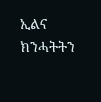ኢልና ክንሓትትን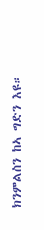ክንምልስን ከኣ ግድን እዩ።